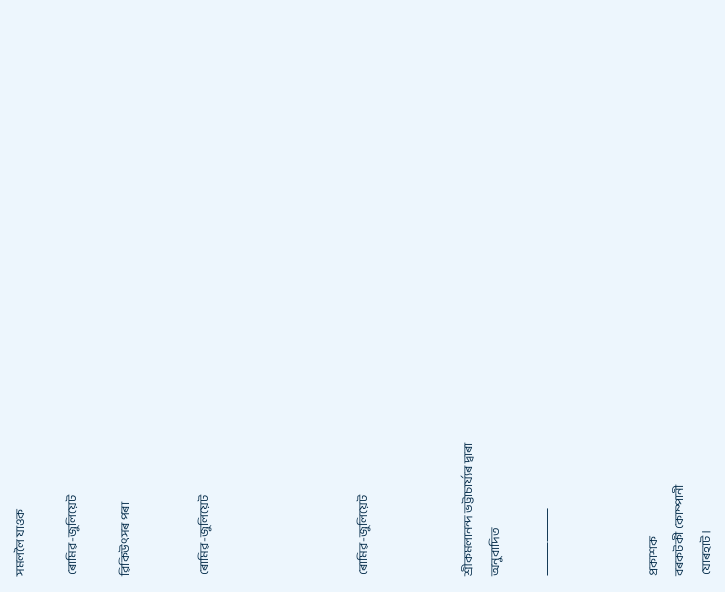সমললৈ যাওক

ৰোমিৱ-জুলিয়েট

ৱিকিউৎসৰ পৰা


ৰোমিৱ-জুলিয়েট





ৰোমিৱ-জুলিয়েট



শ্ৰীকমলানন্দ ভট্টাচাৰ্য্যৰ দ্বাৰা
অনুবাদিত

⸻⸻



প্ৰকাশক
বৰকটকী কোম্পানী
যোৰহাট।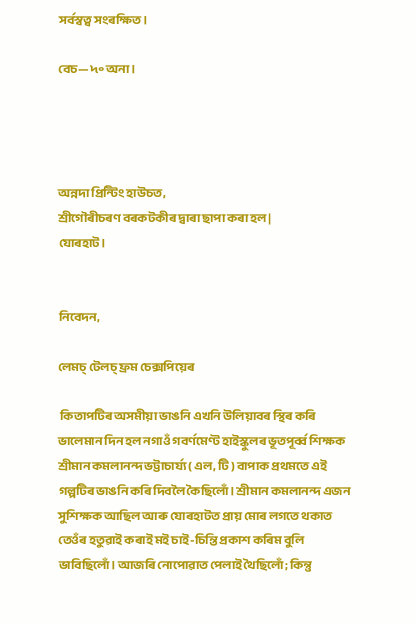সৰ্বস্বত্ব সংৰক্ষিত।

বেচ—৸৹ অনা।




অন্নদা প্রিন্টিং হাউচত,
শ্ৰীগৌৰীচৰণ বৰকটকীৰ দ্বাৰা ছাপা কৰা হল |
যোৰহাট।


নিবেদন,

লেমচ্ টেলচ্ ফ্ৰম চেক্সপিয়েৰ

 কিতাপটিৰ অসমীয়া ভাঙনি এখনি উলিয়াবৰ স্থিৰ কৰি ভালেমান দিন হল নগাওঁ গবৰ্ণমেণ্ট হাইস্কুলৰ ভূতপূৰ্ব্ব শিক্ষক শ্ৰীমান কমলানন্দ ভট্টাচাৰ্য্য ( এল, টি ) বাপাক প্ৰথমতে এই গল্পটিৰ ভাঙনি কৰি দিবলৈ কৈছিলোঁ। শ্ৰীমান কমলানন্দ এজন সুশিক্ষক আছিল আৰু যোৰহাটত প্ৰায় মোৰ লগতে থকাত তেওঁৰ হতুৱাই কৰাই মই চাই-চিন্তি প্ৰকাশ কৰিম বুলি ভাবিছিলোঁ। আজৰি নোপোৱাত পেলাই থৈছিলোঁ; কিন্তু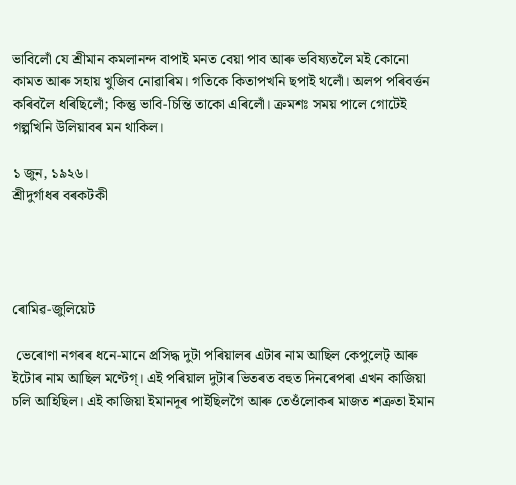ভাবিলোঁ যে শ্ৰীমান কমলানন্দ বাপাই মনত বেয়া পাব আৰু ভবিষ্যতলৈ মই কোনো কামত আৰু সহায় খুজিব নোৱাৰিম। গতিকে কিতাপখনি ছপাই থলোঁ। অলপ পৰিবৰ্ত্তন কৰিবলৈ ধৰিছিলোঁ; কিন্তু ভাবি-চিন্তি তাকো এৰিলোঁ। ক্ৰমশঃ সময় পালে গোটেই গল্পখিনি উলিয়াবৰ মন থাকিল।

১ জুন, ১৯২৬।
শ্ৰীদুৰ্গাধৰ বৰকটকী




ৰোমিৱ-জুলিয়েট

 ভেৰোণা নগৰৰ ধনে-মানে প্ৰসিদ্ধ দুটা পৰিয়ালৰ এটাৰ নাম আছিল কেপুলেট্ আৰু ইটোৰ নাম আছিল মণ্টেগ্। এই পৰিয়াল দুটাৰ ভিতৰত বহুত দিনৰেপৰা এখন কাজিয়া চলি আহিছিল। এই কাজিয়া ইমানদূৰ পাইছিলগৈ আৰু তেওঁলোকৰ মাজত শত্ৰুতা ইমান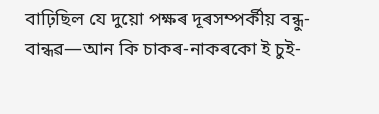বাঢ়িছিল যে দুয়ো পক্ষৰ দূৰসম্পৰ্কীয় বন্ধু-বান্ধৱ—আন কি চাকৰ-নাকৰকো ই চুই-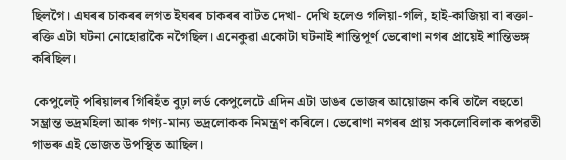ছিলগৈ। এঘৰৰ চাকৰৰ লগত ইঘৰৰ চাকৰৰ বাটত দেখা- দেখি হলেও গলিয়া-গলি, হাই-কাজিয়া বা ৰক্তা-ৰক্তি এটা ঘটনা নোহোৱাকৈ নগৈছিল। এনেকুৱা একোটা ঘটনাই শান্তিপূৰ্ণ ভেৰোণা নগৰ প্ৰায়েই শান্তিভঙ্গ কৰিছিল।

 কেপুলেট্ পৰিয়ালৰ গিৰিহঁত বুঢ়া লৰ্ড কেপুলেটে এদিন এটা ডাঙৰ ভোজৰ আয়োজন কৰি তালৈ বহুতো সম্ভ্ৰান্ত ভদ্ৰমহিলা আৰু গণ্য-মান্য ভদ্ৰলোকক নিমন্ত্ৰণ কৰিলে। ভেৰোণা নগৰৰ প্ৰায় সকলোবিলাক ৰূপৱতী গাভৰু এই ভোজত উপস্থিত আছিল।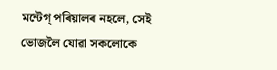মন্টেগ্ পৰিয়ালৰ নহলে, সেই ভোজলৈ যোৱা সকলোকে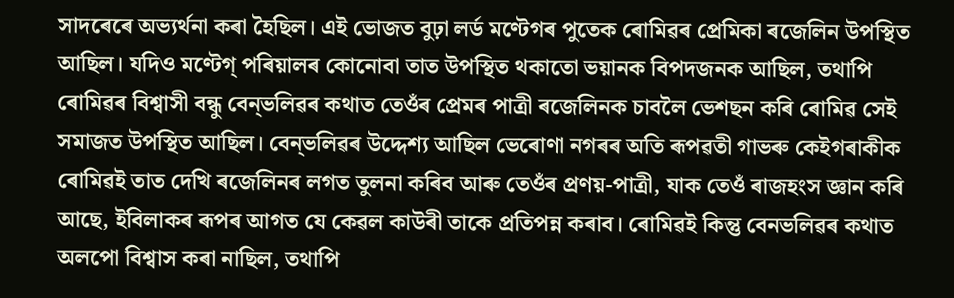সাদৰেৰে অভ্যৰ্থনা কৰা হৈছিল। এই ভোজত বুঢ়া লৰ্ড মণ্টেগৰ পুতেক ৰোমিৱৰ প্ৰেমিকা ৰজেলিন উপস্থিত আছিল। যদিও মণ্টেগ্ পৰিয়ালৰ কোনোবা তাত উপস্থিত থকাতো ভয়ানক বিপদজনক আছিল, তথাপি ৰোমিৱৰ বিশ্বাসী বন্ধু বেন‌্ভলিৱৰ কথাত তেওঁৰ প্ৰেমৰ পাত্ৰী ৰজেলিনক চাবলৈ ভেশছন কৰি ৰোমিৱ সেই সমাজত উপস্থিত আছিল। বেন‌্ভলিৱৰ উদ্দেশ্য আছিল ভেৰোণা নগৰৰ অতি ৰূপৱতী গাভৰু কেইগৰাকীক ৰোমিৱই তাত দেখি ৰজেলিনৰ লগত তুলনা কৰিব আৰু তেওঁৰ প্ৰণয়-পাত্ৰী, যাক তেওঁ ৰাজহংস জ্ঞান কৰি আছে, ইবিলাকৰ ৰূপৰ আগত যে কেৱল কাউৰী তাকে প্ৰতিপন্ন কৰাব। ৰোমিৱই কিন্তু বেনভলিৱৰ কথাত অলপো বিশ্বাস কৰা নাছিল, তথাপি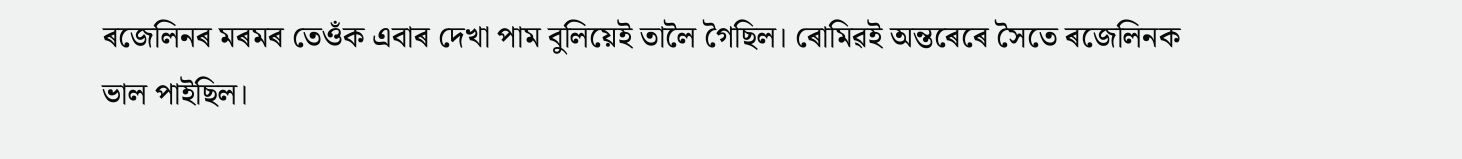ৰজেলিনৰ মৰমৰ তেওঁক এবাৰ দেখা পাম বুলিয়েই তালৈ গৈছিল। ৰোমিৱই অন্তৰেৰে সৈতে ৰজেলিনক ভাল পাইছিল।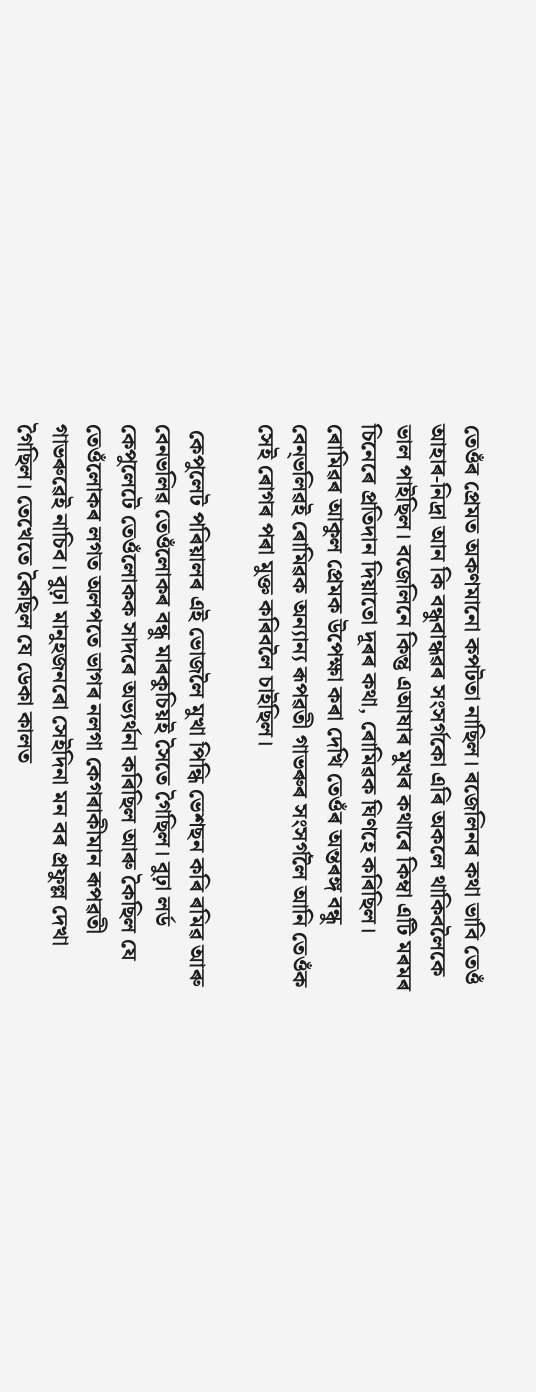তেওঁৰ প্ৰেমত অকণমানো কপটতা নাছিল। ৰজেলিনৰ কথা ভাবি তেওঁ আহাৰ-নিদ্ৰা আন কি বন্ধুবান্ধৱৰ সংসৰ্গকো এৰি অকলে থাকিবলৈকে ভাল পাইছিল। বজেলিনে কিন্তু এআষাৰ মুখৰ কথাৰে কিম্বা এটি মৰমৰ চিনেৰে প্ৰতিদান দিয়াতো দূৰৰ কথা, ৰোমিৱক ঘিণহে কৰিছিল। ৰোমিৱৰ আকুল প্ৰেমক উপেক্ষা কৰা দেখি তেওঁৰ অন্তৰঙ্গ বন্ধু বেন‌্ভলিৱই ৰোমিৱক অন্যান্য ৰূপৱতী গাভৰুৰ সংসৰ্গলৈ আনি তেওঁক সেই ৰোগৰ পৰা মুক্ত কৰিবলৈ চাইছিল।

 কেপুলেট পৰিয়ালৰ এই ভোজলৈ মুখা পিন্ধি ভেশছন কৰি ৰমিৱ আৰু বেনভলিৱ তেওঁলোকৰ বন্ধু মাৰকুচিয়ই সৈতে গৈছিল। বুঢ়া লৰ্ড কেপুলেটে তেওঁলোকক সাদৰে অভ্যৰ্থনা কৰিছিল আৰু কৈছিল যে তেওঁলোকৰ লগত অলপতে ভাগৰ নলগা কেগৰাকীমান ৰূপৱতী গাভৰুৱেই নাচিব। বুঢ়া মানুহজনৰো সেইদিনা মন বৰ প্ৰফুল্ল দেখা গৈছিল। তেখেতে কৈছিল যে ডেকা কালত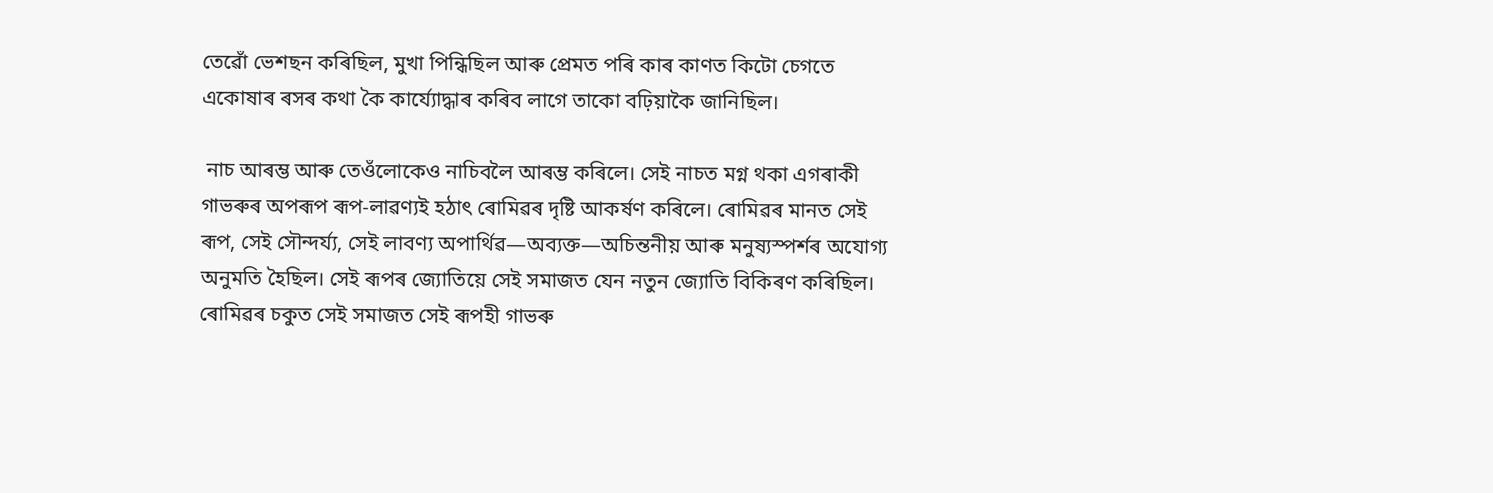তেৱোঁ ভেশছন কৰিছিল, মুখা পিন্ধিছিল আৰু প্ৰেমত পৰি কাৰ কাণত কিটো চেগতে একোষাৰ ৰসৰ কথা কৈ কাৰ্য্যোদ্ধাৰ কৰিব লাগে তাকো বঢ়িয়াকৈ জানিছিল।

 নাচ আৰম্ভ আৰু তেওঁলোকেও নাচিবলৈ আৰম্ভ কৰিলে। সেই নাচত মগ্ন থকা এগৰাকী গাভৰুৰ অপৰূপ ৰূপ-লাৱণ্যই হঠাৎ ৰোমিৱৰ দৃষ্টি আকৰ্ষণ কৰিলে। ৰোমিৱৰ মানত সেই ৰূপ, সেই সৌন্দৰ্য্য, সেই লাবণ্য অপাৰ্থিৱ—অব্যক্ত—অচিন্তনীয় আৰু মনুষ্যস্পৰ্শৰ অযোগ্য অনুমতি হৈছিল। সেই ৰূপৰ জ্যোতিয়ে সেই সমাজত যেন নতুন জ্যোতি বিকিৰণ কৰিছিল। ৰোমিৱৰ চকুত সেই সমাজত সেই ৰূপহী গাভৰু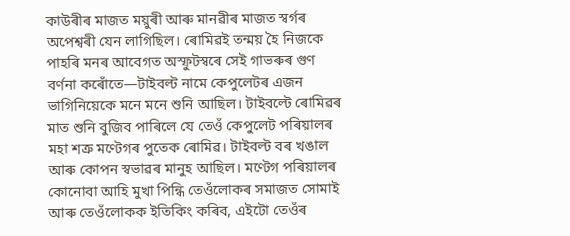কাউৰীৰ মাজত ময়ুৰী আৰু মানৱীৰ মাজত স্বৰ্গৰ অপেশ্বৰী যেন লাগিছিল। ৰোমিৱই তন্ময় হৈ নিজকে পাহৰি মনৰ আবেগত অস্ফুটস্বৰে সেই গাভৰুৰ গুণ বৰ্ণনা কৰোঁতে—টাইবল্ট নামে কেপুলেটৰ এজন ভাগিনিয়েকে মনে মনে শুনি আছিল। টাইবল্টে ৰোমিৱৰ মাত শুনি বুজিব পাৰিলে যে তেওঁ কেপুলেট পৰিয়ালৰ মহা শত্ৰু মণ্টেগৰ পুতেক ৰোমিৱ। টাইবল্ট বৰ খঙাল আৰু কোপন স্বভাৱৰ মানুহ আছিল। মণ্টেগ পৰিয়ালৰ কোনোবা আহি মুখা পিন্ধি তেওঁলোকৰ সমাজত সোমাই আৰু তেওঁলোকক ইতিকিং কৰিব, এইটো তেওঁৰ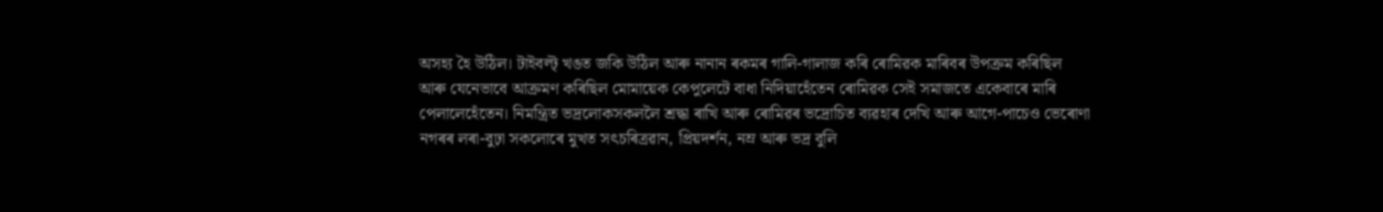অসহ্য হৈ উঠিল। টাইবল্ট্ খঙত জকি উঠিল আৰু নানান ৰকমৰ গালি-গালাজ কৰি ৰোমিৱক মাৰিবৰ উপক্ৰম কৰিছিল আৰু যেনেভাবে আক্ৰমণ কৰিছিল মোমায়েক কেপুলেটে বাধা নিদিয়াহেঁতেন ৰোমিৱক সেই সমাজতে একেবাৰে মাৰি পেলালেহেঁতেন। নিমন্ত্ৰিত ভদ্ৰলোকসকললৈ শ্ৰদ্ধা ৰাখি আৰু ৰোমিৱৰ ভদ্ৰোচিত ব্যৱহাৰ দেখি আৰু আগে-পাচেও ভেৰোণা নগৰৰ লৰা-বুঢ়া সকলোৰে মুখত সৎচৰিত্ৰৱান, প্ৰিয়দৰ্শন, নম্ৰ আৰু ভদ্ৰ বুলি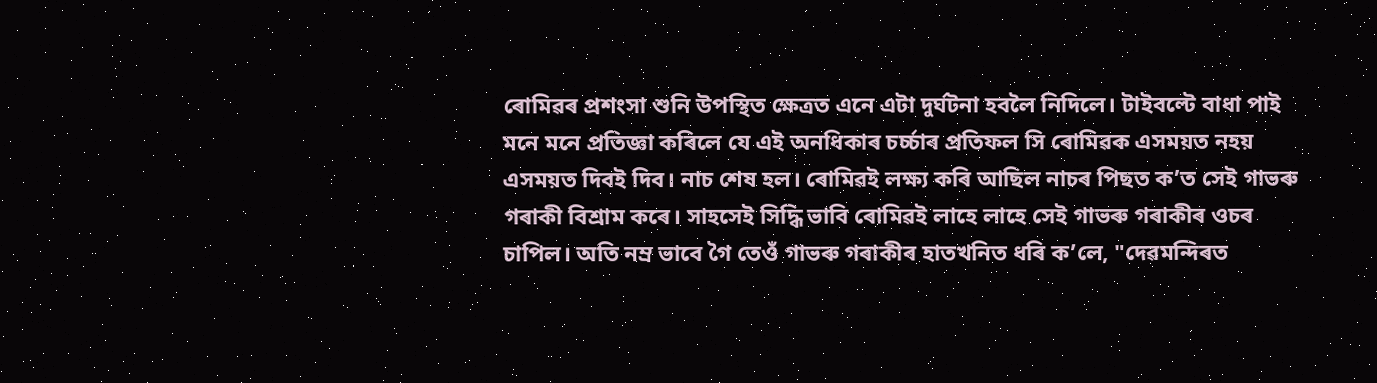ৰোমিৱৰ প্ৰশংসা শুনি উপস্থিত ক্ষেত্ৰত এনে এটা দুৰ্ঘটনা হবলৈ নিদিলে। টাইবল্টে বাধা পাই মনে মনে প্ৰতিজ্ঞা কৰিলে যে এই অনধিকাৰ চৰ্চ্চাৰ প্ৰতিফল সি ৰোমিৱক এসময়ত নহয় এসময়ত দিবই দিব। নাচ শেষ হল। ৰোমিৱই লক্ষ্য কৰি আছিল নাচৰ পিছত কʼত সেই গাভৰু গৰাকী বিশ্ৰাম কৰে। সাহসেই সিদ্ধি ভাবি ৰোমিৱই লাহে লাহে সেই গাভৰু গৰাকীৰ ওচৰ চাপিল। অতি নম্ৰ ভাবে গৈ তেওঁ গাভৰু গৰাকীৰ হাতখনিত ধৰি কʼলে, "দেৱমন্দিৰত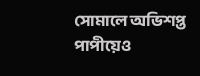সোমালে অভিশপ্ত পাপীয়েও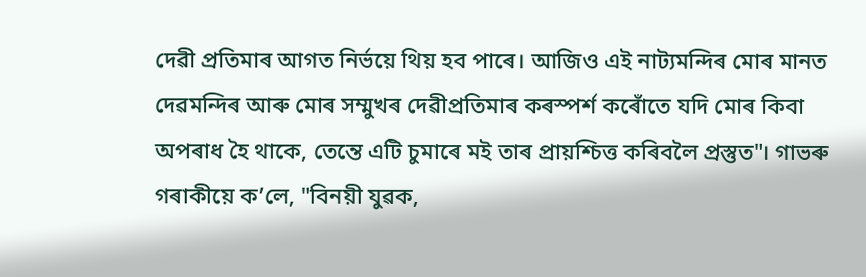দেৱী প্ৰতিমাৰ আগত নিৰ্ভয়ে থিয় হব পাৰে। আজিও এই নাট্যমন্দিৰ মোৰ মানত দেৱমন্দিৰ আৰু মোৰ সম্মুখৰ দেৱীপ্ৰতিমাৰ কৰস্পৰ্শ কৰোঁতে যদি মোৰ কিবা অপৰাধ হৈ থাকে, তেন্তে এটি চুমাৰে মই তাৰ প্ৰায়শ্চিত্ত কৰিবলৈ প্ৰস্তুত"। গাভৰু গৰাকীয়ে কʼলে, "বিনয়ী যুৱক,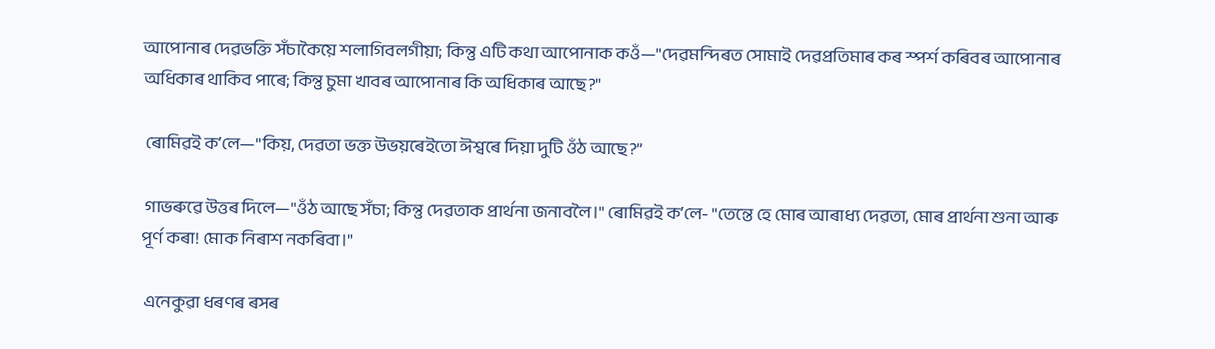আপোনাৰ দেৱভক্তি সঁচাকৈয়ে শলাগিবলগীয়া; কিন্তু এটি কথা আপোনাক কওঁ—"দেৱমন্দিৰত সোমাই দেৱপ্ৰতিমাৰ কৰ স্পৰ্শ কৰিবৰ আপোনাৰ অধিকাৰ থাকিব পাৰে; কিন্তু চুমা খাবৰ আপোনাৰ কি অধিকাৰ আছে?"

 ৰোমিৱই কʼলে—"কিয়, দেৱতা ভক্ত উভয়ৰেইতো ঈশ্বৰে দিয়া দুটি ওঁঠ আছে?”

 গাভৰুৱে উত্তৰ দিলে—"ওঁঠ আছে সঁচা; কিন্তু দেৱতাক প্ৰাৰ্থনা জনাবলৈ।" ৰোমিৱই কʼলে- "তেন্তে হে মোৰ আৰাধ্য দেৱতা, মোৰ প্ৰাৰ্থনা শুনা আৰু পূৰ্ণ কৰা! মোক নিৰাশ নকৰিবা।"

 এনেকুৱা ধৰণৰ ৰসৰ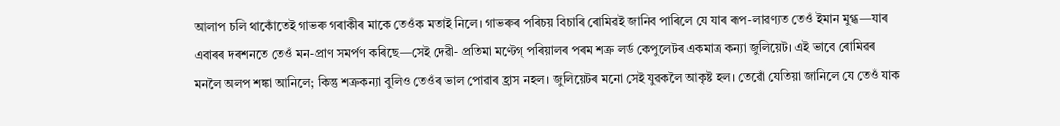আলাপ চলি থাকোঁতেই গাভৰু গৰাকীৰ মাকে তেওঁক মতাই নিলে। গাভৰুৰ পৰিচয় বিচাৰি ৰোমিৱই জানিব পাৰিলে যে যাৰ ৰূপ-লাৱণ্যত তেওঁ ইমান মুগ্ধ—যাৰ এবাৰৰ দৰশনতে তেওঁ মন-প্ৰাণ সমৰ্পণ কৰিছে—সেই দেৱী- প্ৰতিমা মণ্টেগ্ পৰিয়ালৰ পৰম শত্ৰু লৰ্ড কেপুলেটৰ একমাত্ৰ কন্যা জুলিয়েট। এই ভাবে ৰোমিৱৰ মনলৈ অলপ শঙ্কা আনিলে; কিন্তু শত্ৰুকন্যা বুলিও তেওঁৰ ভাল পোৱাৰ হ্ৰাস নহল। জুলিয়েটৰ মনো সেই যুৱকলৈ আকৃষ্ট হল। তেৱোঁ যেতিয়া জানিলে যে তেওঁ যাক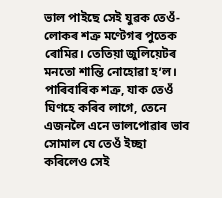ভাল পাইছে সেই যুৱক তেওঁ- লোকৰ শত্ৰু মণ্টেগৰ পুতেক ৰোমিৱ। তেতিয়া জুলিয়েটৰ মনতো শান্তি নোহোৱা হʼল। পাৰিবাৰিক শত্ৰু, যাক তেওঁ ঘিণহে কৰিব লাগে, তেনে এজনলৈ এনে ভালপোৱাৰ ভাব সোমাল যে তেওঁ ইচ্ছা কৰিলেও সেই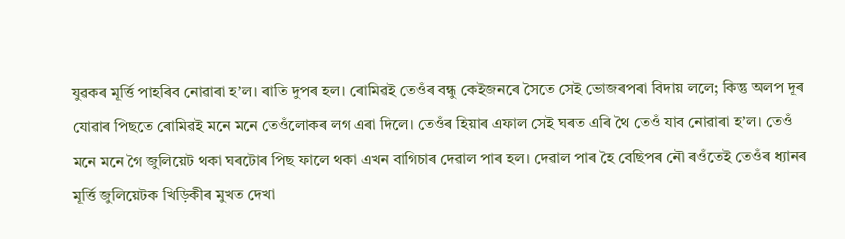যুৱকৰ মূৰ্ত্তি পাহৰিব নোৱাৰা হʼল। ৰাতি দুপৰ হল। ৰোমিৱই তেওঁৰ বন্ধু কেইজনৰে সৈতে সেই ভোজৰপৰা বিদায় ললে; কিন্তু অলপ দূৰ যোৱাৰ পিছতে ৰোমিৱই মনে মনে তেওঁলোকৰ লগ এৰা দিলে। তেওঁৰ হিয়াৰ এফাল সেই ঘৰত এৰি থৈ তেওঁ যাব নোৱাৰা হʼল। তেওঁ মনে মনে গৈ জুলিয়েট থকা ঘৰটোৰ পিছ ফালে থকা এখন বাগিচাৰ দেৱাল পাৰ হল। দেৱাল পাৰ হৈ বেছিপৰ নৌ ৰওঁতেই তেওঁৰ ধ্যানৰ মূৰ্ত্তি জুলিয়েটক খিড়িকীৰ মুখত দেখা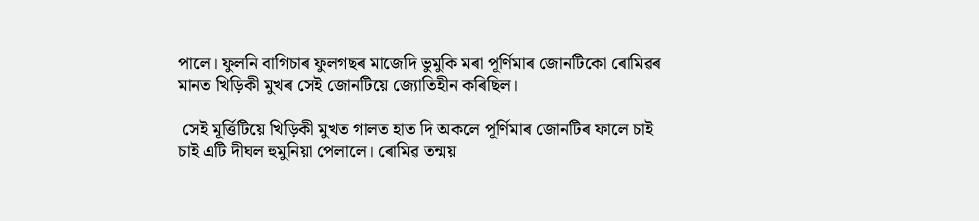পালে। ফুলনি বাগিচাৰ ফুলগছৰ মাজেদি ভুমুকি মৰা পূৰ্ণিমাৰ জোনটিকো ৰোমিৱৰ মানত খিড়িকী মুখৰ সেই জোনটিয়ে জ্যোতিহীন কৰিছিল।

 সেই মূৰ্ত্তিটিয়ে খিড়িকী মুখত গালত হাত দি অকলে পূৰ্ণিমাৰ জোনটিৰ ফালে চাই চাই এটি দীঘল হুমুনিয়া পেলালে। ৰোমিৱ তন্ময়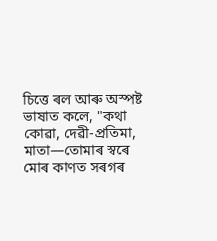চিত্তে ৰল আৰু অস্পষ্ট ভাষাত কলে, "কথা কোৱা, দেৱী-প্ৰতিমা, মাতা—তোমাৰ স্বৰে মোৰ কাণত সৰগৰ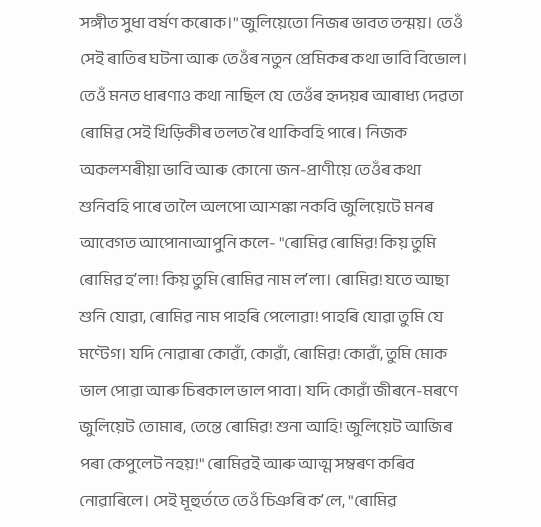সঙ্গীত সুধা বৰ্ষণ কৰোক।" জুলিয়েতো নিজৰ ভাবত তন্ময়। তেওঁ সেই ৰাতিৰ ঘটনা আৰু তেওঁৰ নতুন প্ৰেমিকৰ কথা ভাবি বিভোল। তেওঁ মনত ধাৰণাও কথা নাছিল যে তেওঁৰ হৃদয়ৰ আৰাধ্য দেৱতা ৰোমিৱ সেই খিড়িকীৰ তলত ৰৈ থাকিবহি পাৰে। নিজক অকলশৰীয়া ভাবি আৰু কোনো জন-প্ৰাণীয়ে তেওঁৰ কথা শুনিবহি পাৰে তালৈ অলপো আশঙ্কা নকবি জুলিয়েটে মনৰ আবেগত আপোনাআপুনি কলে- "ৰোমিৱ ৰোমিৱ! কিয় তুমি ৰোমিৱ হʼলা! কিয় তুমি ৰোমিৱ নাম লʼলা। ৰোমিৱ! যতে আছা শুনি যোৱা, ৰোমিৱ নাম পাহৰি পেলোৱা! পাহৰি যোৱা তুমি যে মণ্টেগ। যদি নোৱাৰা কোৱাঁ, কোৱাঁ, ৰোমিৱ! কোৱাঁ, তুমি মোক ভাল পোৱা আৰু চিৰকাল ভাল পাবা। যদি কোৱাঁ জীৰনে-মৰণে জুলিয়েট তোমাৰ, তেন্তে ৰোমিৱ! শুনা আহি! জুলিয়েট আজিৰ পৰা কেপুলেট নহয়!" ৰোমিৱই আৰু আত্ম সম্বৰণ কৰিব নোৱাৰিলে। সেই মূহুৰ্ততে তেওঁ চিঞৰি কʼলে, "ৰোমিৱ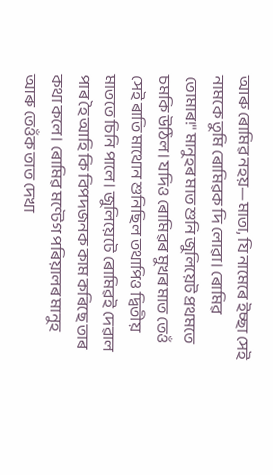আৰু ৰোমিৱ নহয়—মাতা, যি নামেৰে ইচ্ছা সেই নামকে তুমি ৰোমিৱক দি লোৱা। ৰোমিৱ তোমাৰ!" মানুহৰ মাত শুনি জুলিয়েট প্ৰথমতে চমকি উঠিল। যদিও ৰোমিৱৰ মুখৰ মাত তেওঁ সেই ৰাতি মাথোন শুনিছিল তথাপিও দ্বিতীয় মাততে চিনি পালে। জুলিয়েটে ৰোমিৱই দেৱাল পাৰ হৈ আহি কি বিপদজনক কাম কৰিছে তাৰ কথা কলে। ৰোমিৱ মণ্টেগ পৰিয়ালৰ মানুহ আৰু তেওঁক তাত দেখা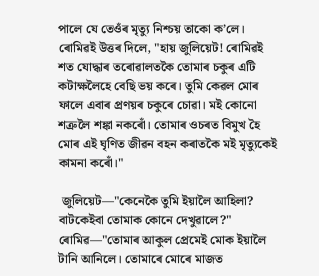পালে যে তেওঁৰ মৃত্যু নিশ্চয় তাকো কʼলে। ৰোমিৱই উত্তৰ দিলে, "হায় জুলিয়েট! ৰোমিৱই শত যোদ্ধাৰ তৰোৱালতকৈ তোমাৰ চকুৰ এটি কটাক্ষলৈহে বেছি ভয় কৰে। তুমি কেৱল মোৰ ফালে এবাৰ প্ৰণয়ৰ চকুৰে চোৱা। মই কোনো শত্ৰুলৈ শঙ্কা নকৰোঁ। তোমাৰ ওচৰত বিমুখ হৈ মোৰ এই ঘৃণিত জীৱন বহন কৰাতকৈ মই মৃত্যুকেই কামনা কৰোঁ।"

 জুলিয়েট—"কেনেকৈ তুমি ইয়ালৈ আহিলা? বাটকেইবা তোমাক কোনে দেখুৱালে?"  ৰোমিৱ—"তোমাৰ আকুল প্ৰেমেই মোক ইয়ালৈ টানি আনিলে। তোমাৰে মোৰে মাজত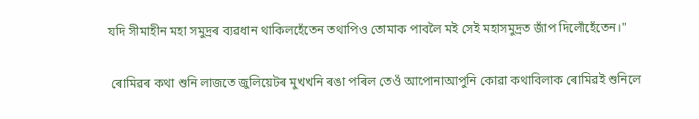যদি সীমাহীন মহা সমুদ্ৰৰ ব্যৱধান থাকিলহেঁতেন তথাপিও তোমাক পাবলৈ মই সেই মহাসমুদ্ৰত জাঁপ দিলোঁহেঁতেন।"

 ৰোমিৱৰ কথা শুনি লাজতে জুলিয়েটৰ মুখখনি ৰঙা পৰিল তেওঁ আপোনাআপুনি কোৱা কথাবিলাক ৰোমিৱই শুনিলে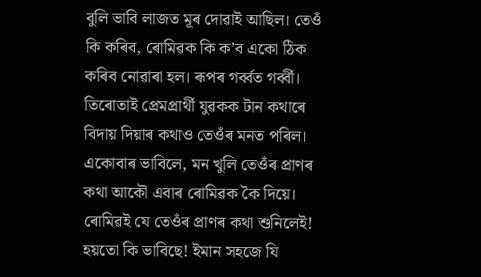বুলি ভাবি লাজত মূৰ দোৱাই আছিল। তেওঁ কি কৰিব, ৰোমিৱক কি কʼব একো ঠিক কৰিব নোৱাৰা হল। ৰূপৰ গৰ্ব্বত গৰ্ব্বী। তিৰোতাই প্ৰেমপ্ৰাৰ্থী যুৱকক টান কথাৰে বিদায় দিয়াৰ কথাও তেওঁৰ মনত পৰিল। একোবাৰ ভাবিলে, মন খুলি তেওঁৰ প্ৰাণৰ কথা আকৌ এবাৰ ৰোমিৱক কৈ দিয়ে। ৰোমিৱই যে তেওঁৰ প্ৰাণৰ কথা শুনিলেই! হয়তো কি ভাবিছে! ইমান সহজে যি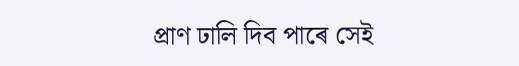প্ৰাণ ঢালি দিব পাৰে সেই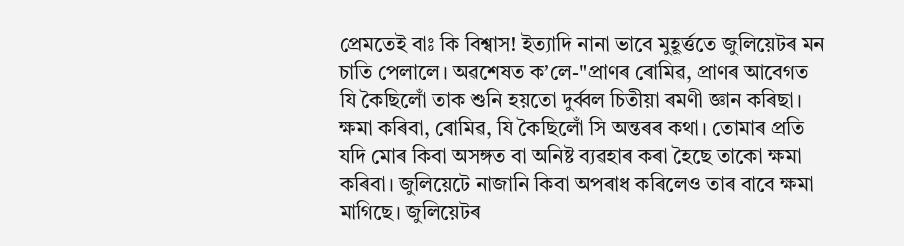প্ৰেমতেই বাঃ কি বিশ্বাস! ইত্যাদি নানা ভাবে মুহূৰ্ত্ততে জুলিয়েটৰ মন চাতি পেলালে। অৱশেষত কʼলে-"প্ৰাণৰ ৰোমিৱ, প্ৰাণৰ আবেগত যি কৈছিলোঁ তাক শুনি হয়তো দুৰ্ব্বল চিতীয়া ৰমণী জ্ঞান কৰিছা। ক্ষমা কৰিবা, ৰোমিৱ, যি কৈছিলোঁ সি অন্তৰৰ কথা। তোমাৰ প্ৰতি যদি মোৰ কিবা অসঙ্গত বা অনিষ্ট ব্যৱহাৰ কৰা হৈছে তাকো ক্ষমা কৰিবা। জুলিয়েটে নাজানি কিবা অপৰাধ কৰিলেও তাৰ বাবে ক্ষমা মাগিছে। জুলিয়েটৰ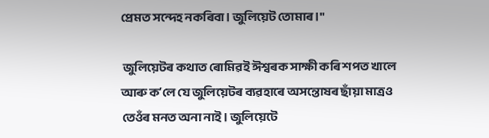প্ৰেমত সন্দেহ নকৰিবা। জুলিয়েট তোমাৰ।"

 জুলিয়েটৰ কথাত ৰোমিৱই ঈশ্বৰক সাক্ষী কৰি শপত খালে আৰু কʼলে যে জুলিয়েটৰ ব্যৱহাৰে অসন্তোষৰ ছাঁয়া মাত্ৰও তেওঁৰ মনত অনা নাই। জুলিয়েটে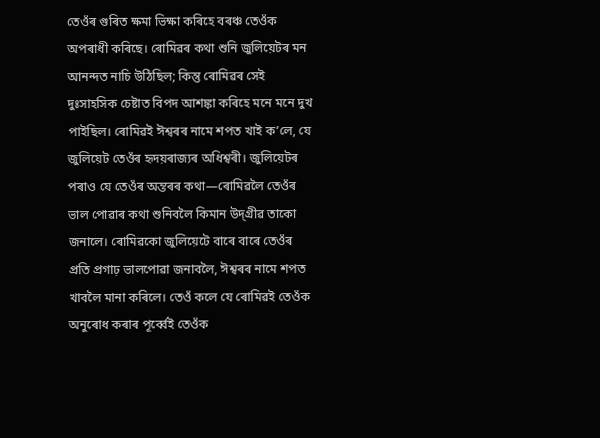তেওঁৰ গুৰিত ক্ষমা ভিক্ষা কৰিহে বৰঞ্চ তেওঁক অপৰাধী কৰিছে। ৰোমিৱৰ কথা শুনি জুলিয়েটৰ মন আনন্দত নাচি উঠিছিল; কিন্তু ৰোমিৱৰ সেই দুঃসাহসিক চেষ্টাত বিপদ আশঙ্কা কৰিহে মনে মনে দুখ পাইছিল। ৰোমিৱই ঈশ্বৰৰ নামে শপত খাই কʼলে, যে জুলিয়েট তেওঁৰ হৃদয়ৰাজ্যৰ অধিশ্বৰী। জুলিয়েটৰ পৰাও যে তেওঁৰ অন্তৰৰ কথা—ৰোমিৱলৈ তেওঁৰ ভাল পোৱাৰ কথা শুনিবলৈ কিমান উদ্‌গ্ৰীৱ তাকো জনালে। ৰোমিৱকো জুলিয়েটে বাৰে বাৰে তেওঁৰ প্ৰতি প্ৰগাঢ় ভালপোৱা জনাবলৈ, ঈশ্বৰৰ নামে শপত খাবলৈ মানা কৰিলে। তেওঁ কলে যে ৰোমিৱই তেওঁক অনুৰোধ কৰাৰ পূৰ্ব্বেই তেওঁক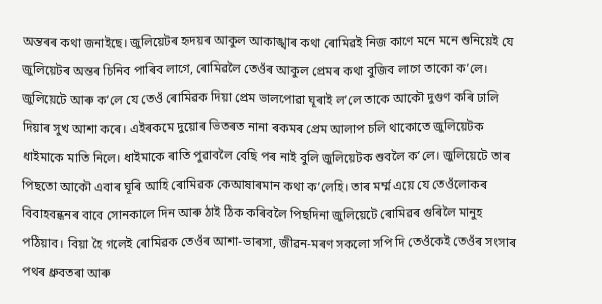অন্তৰৰ কথা জনাইছে। জুলিয়েটৰ হৃদয়ৰ আকুল আকাঙ্খাৰ কথা ৰোমিৱই নিজ কাণে মনে মনে শুনিয়েই যে জুলিয়েটৰ অন্তৰ চিনিব পাৰিব লাগে, ৰোমিৱলৈ তেওঁৰ আকুল প্ৰেমৰ কথা বুজিব লাগে তাকো কʼলে। জুলিয়েটে আৰু কʼলে যে তেওঁ ৰোমিৱক দিয়া প্ৰেম ভালপোৱা ঘূৰাই লʼলে তাকে আকৌ দুগুণ কৰি ঢালি দিয়াৰ সুখ আশা কৰে। এইৰকমে দুয়োৰ ভিতৰত নানা ৰকমৰ প্ৰেম আলাপ চলি থাকোতে জুলিয়েটক ধাইমাকে মাতি নিলে। ধাইমাকে ৰাতি পুৱাবলৈ বেছি পৰ নাই বুলি জুলিয়েটক শুবলৈ কʼলে। জুলিয়েটে তাৰ পিছতো আকৌ এবাৰ ঘূৰি আহি ৰোমিৱক কেআষাৰমান কথা কʼলেহি। তাৰ মৰ্ম্ম এয়ে যে তেওঁলোকৰ বিবাহবন্ধনৰ বাবে সোনকালে দিন আৰু ঠাই ঠিক কৰিবলৈ পিছদিনা জুলিয়েটে ৰোমিৱৰ গুৰিলৈ মানুহ পঠিয়াব। বিয়া হৈ গলেই ৰোমিৱক তেওঁৰ আশা-ভাৰসা, জীৱন-মৰণ সকলো সপি দি তেওঁকেই তেওঁৰ সংসাৰ পথৰ ধ্ৰুবতৰা আৰু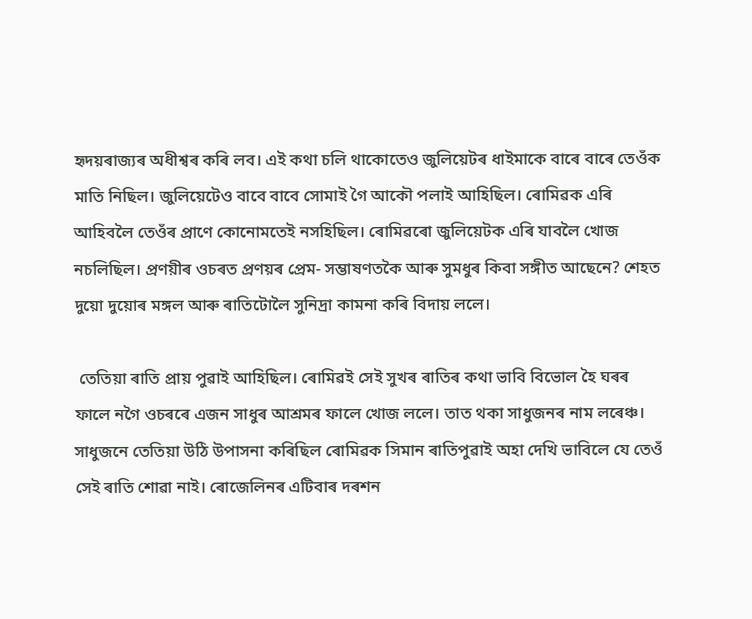হৃদয়ৰাজ্যৰ অধীশ্বৰ কৰি লব। এই কথা চলি থাকোতেও জুলিয়েটৰ ধাইমাকে বাৰে বাৰে তেওঁক মাতি নিছিল। জুলিয়েটেও বাবে বাবে সোমাই গৈ আকৌ পলাই আহিছিল। ৰোমিৱক এৰি আহিবলৈ তেওঁৰ প্ৰাণে কোনোমতেই নসহিছিল। ৰোমিৱৰো জুলিয়েটক এৰি যাবলৈ খোজ নচলিছিল। প্ৰণয়ীৰ ওচৰত প্ৰণয়ৰ প্ৰেম- সম্ভাষণতকৈ আৰু সুমধুৰ কিবা সঙ্গীত আছেনে? শেহত দুয়ো দুয়োৰ মঙ্গল আৰু ৰাতিটোলৈ সুনিদ্ৰা কামনা কৰি বিদায় ললে।

 তেতিয়া ৰাতি প্ৰায় পুৱাই আহিছিল। ৰোমিৱই সেই সুখৰ ৰাতিৰ কথা ভাবি বিভোল হৈ ঘৰৰ ফালে নগৈ ওচৰৰে এজন সাধুৰ আশ্ৰমৰ ফালে খোজ ললে। তাত থকা সাধুজনৰ নাম লৰেঞ্চ। সাধুজনে তেতিয়া উঠি উপাসনা কৰিছিল ৰোমিৱক সিমান ৰাতিপুৱাই অহা দেখি ভাবিলে যে তেওঁ সেই ৰাতি শোৱা নাই। ৰোজেলিনৰ এটিবাৰ দৰশন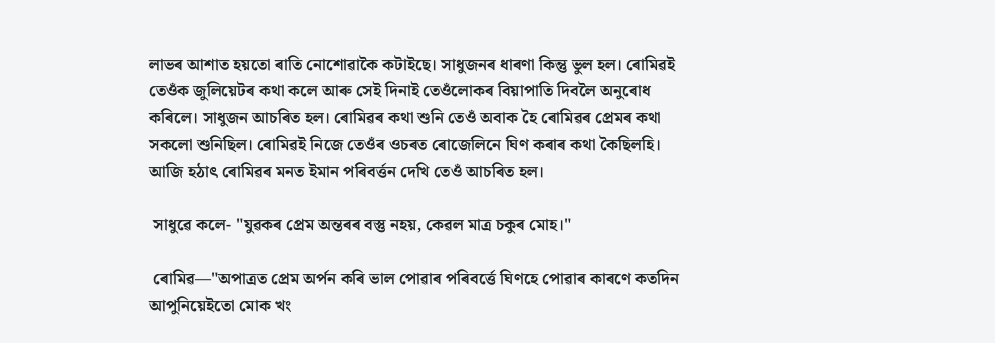লাভৰ আশাত হয়তো ৰাতি নোশোৱাকৈ কটাইছে। সাধুজনৰ ধাৰণা কিন্তু ভুল হল। ৰোমিৱই তেওঁক জুলিয়েটৰ কথা কলে আৰু সেই দিনাই তেওঁলোকৰ বিয়াপাতি দিবলৈ অনুৰোধ কৰিলে। সাধুজন আচৰিত হল। ৰোমিৱৰ কথা শুনি তেওঁ অবাক হৈ ৰোমিৱৰ প্ৰেমৰ কথা সকলো শুনিছিল। ৰোমিৱই নিজে তেওঁৰ ওচৰত ৰোজেলিনে ঘিণ কৰাৰ কথা কৈছিলহি। আজি হঠাৎ ৰোমিৱৰ মনত ইমান পৰিবৰ্ত্তন দেখি তেওঁ আচৰিত হল।

 সাধুৱে কলে- "যুৱকৰ প্ৰেম অন্তৰৰ বস্তু নহয়, কেৱল মাত্ৰ চকুৰ মোহ।"

 ৰোমিৱ—"অপাত্ৰত প্ৰেম অৰ্পন কৰি ভাল পোৱাৰ পৰিবৰ্ত্তে ঘিণহে পোৱাৰ কাৰণে কতদিন আপুনিয়েইতো মোক খং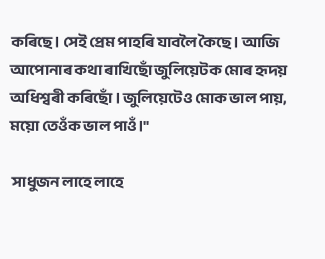কৰিছে। সেই প্ৰেম পাহৰি যাবলৈ কৈছে। আজি আপোনাৰ কথা ৰাখিছোঁ জুলিয়েটক মোৰ হৃদয় অধিশ্বৰী কৰিছোঁ। জুলিয়েটেও মোক ভাল পায়, ময়ো তেওঁক ভাল পাওঁ।"

 সাধুজন লাহে লাহে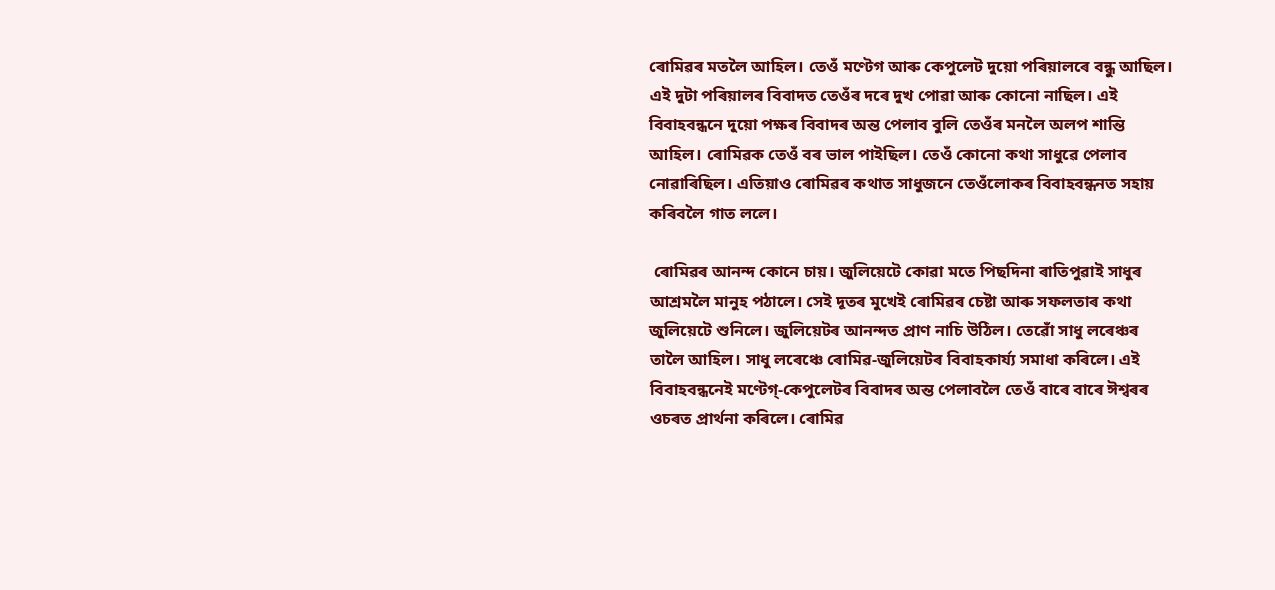ৰোমিৱৰ মতলৈ আহিল। তেওঁ মণ্টেগ আৰু কেপুলেট দুয়ো পৰিয়ালৰে বন্ধু আছিল। এই দুটা পৰিয়ালৰ বিবাদত তেওঁৰ দৰে দুখ পোৱা আৰু কোনো নাছিল। এই বিবাহবন্ধনে দুয়ো পক্ষৰ বিবাদৰ অন্ত পেলাব বুলি তেওঁৰ মনলৈ অলপ শান্তি আহিল। ৰোমিৱক তেওঁ বৰ ভাল পাইছিল। তেওঁ কোনো কথা সাধুৱে পেলাব নোৱাৰিছিল। এতিয়াও ৰোমিৱৰ কথাত সাধুজনে তেওঁলোকৰ বিবাহবন্ধনত সহায় কৰিবলৈ গাত ললে।

 ৰোমিৱৰ আনন্দ কোনে চায়। জুলিয়েটে কোৱা মতে পিছদিনা ৰাতিপুৱাই সাধুৰ আশ্ৰমলৈ মানুহ পঠালে। সেই দূতৰ মুখেই ৰোমিৱৰ চেষ্টা আৰু সফলতাৰ কথা জুলিয়েটে শুনিলে। জুলিয়েটৰ আনন্দত প্ৰাণ নাচি উঠিল। তেৱোঁ সাধু লৰেঞ্চৰ তালৈ আহিল। সাধু লৰেঞ্চে ৰোমিৱ-জুলিয়েটৰ বিবাহকাৰ্য্য সমাধা কৰিলে। এই বিবাহবন্ধনেই মণ্টেগ্-কেপুলেটৰ বিবাদৰ অন্ত পেলাবলৈ তেওঁ বাৰে বাৰে ঈশ্বৰৰ ওচৰত প্ৰাৰ্থনা কৰিলে। ৰোমিৱ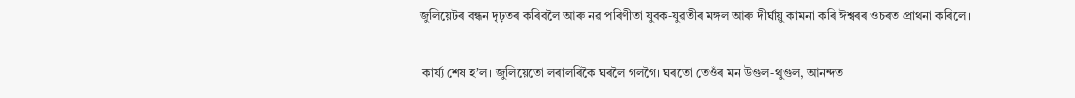জুলিয়েটৰ বন্ধন দৃঢ়তৰ কৰিবলৈ আৰু নৱ পৰিণীতা যুবক-যুৱতীৰ মঙ্গল আৰু দীৰ্ঘায়ু কামনা কৰি ঈশ্বৰৰ ওচৰত প্ৰাথনা কৰিলে।

 কাৰ্য্য শেষ হʼল। জুলিয়েতো লৰালৰিকৈ ঘৰলৈ গলগৈ। ঘৰতো তেওঁৰ মন উগুল-থুগুল, আনন্দত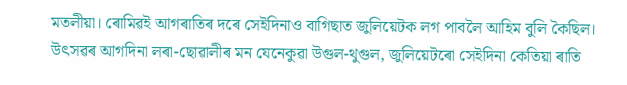মতলীয়া। ৰোমিৱই আগৰাতিৰ দৰে সেইদিনাও বাগিছাত জুলিয়েটক লগ পাবলৈ আহিম বুলি কৈছিল। উৎসৱৰ আগদিনা লৰা-ছোৱালীৰ মন যেনেকুৱা উগুল-থুগুল, জুলিয়েটৰো সেইদিনা কেতিয়া ৰাতি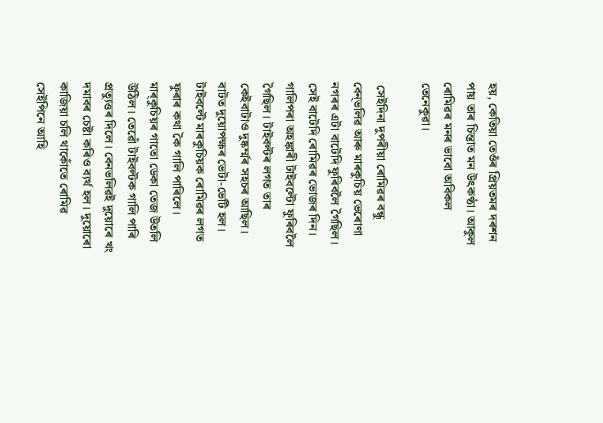হয়, কেতিয়া তেওঁৰ প্ৰিয়তমৰ দৰশন পায় তাৰ চিন্তাত মন উৎকণ্ঠা। আকুল ৰোমিৱৰ মনৰ ভাবো অবিকল তেনেকুৱা।

 সেইদিনা দুপৰীয়া ৰোমিৱৰ বন্ধু বেন্‌ভলিৱ আৰু মাৰকুচিয় ভেৰোণা নগৰৰ এটা বাটেদি ফুৰিবলৈ গৈছিল। সেই বাটেদি ৰোমিৱৰ ভোজৰ দিন। গালিপৰা অহঙ্কাৰী টাইবল্টো ফুৰিবলৈ গৈছিল। টাইবল্টৰ লগত তাৰ কেইবাটাও দুষ্কৰ্ম্মৰ সহচৰ আছিল। বাটত দুয়োপক্ষৰ ভেটা-ভেটি হল। টাইবল্টে মাৰকুচিয়ক ৰোমিৱৰ লগত ফুৰাৰ কথা কৈ গালি পাৰিলে। মাৰ্‌কুচিয়ৰ গাতো ডেকা তেজ উতলি উঠিল। তেৱোঁ টাইবল্টক গালি পাৰি প্ৰত্যুত্তৰ দিলে। বেনভলিৱই দুয়োৰে খং দমাবৰ চেষ্টা কৰিও ব্যৰ্থ হল। দুয়োৰো কাজিয়া চলি থাকোঁতে ৰোমিৱ সেইপিনে আহি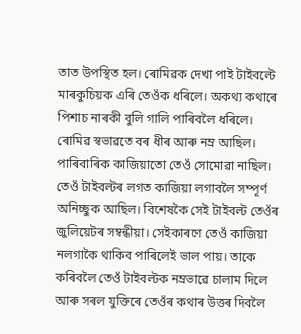তাত উপস্থিত হল। ৰোমিৱক দেখা পাই টাইবল্টে মাৰকুচিয়ক এৰি তেওঁক ধৰিলে। অকথ্য কথাৰে পিশাচ নাৰকী বুলি গালি পাৰিবলৈ ধৰিলে। ৰোমিৱ স্বভাৱতে বৰ ধীৰ আৰু নম্ৰ আছিল। পাৰিবাৰিক কাজিয়াতো তেওঁ সোমোৱা নাছিল। তেওঁ টাইবল্টৰ লগত কাজিয়া লগাবলৈ সম্পূৰ্ণ অনিচ্ছুক আছিল। বিশেষকৈ সেই টাইবল্ট তেওঁৰ জুলিয়েটৰ সম্বন্ধীয়া। সেইকাৰণে তেওঁ কাজিয়া নলগাকৈ থাকিব পাৰিলেই ভাল পায়। তাকে কৰিবলৈ তেওঁ টাইবল্টক নম্ৰভাৱে চালাম দিলে আৰু সৰল যুক্তিৰে তেওঁৰ কথাৰ উত্তৰ দিবলৈ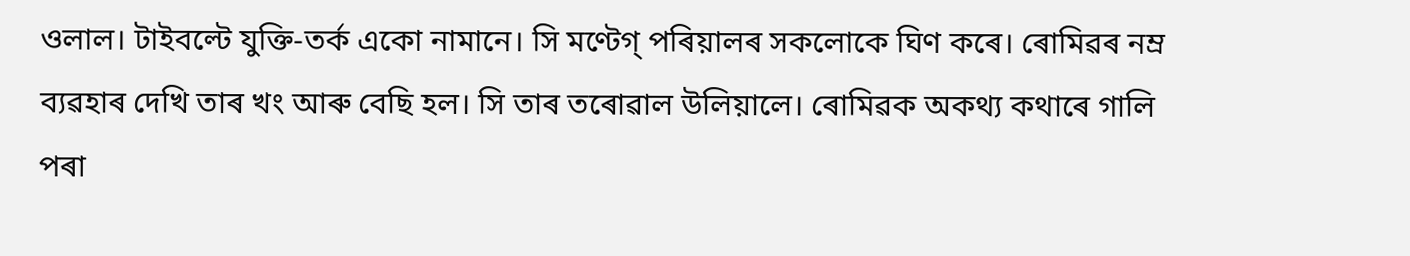ওলাল। টাইবল্টে যুক্তি-তৰ্ক একো নামানে। সি মণ্টেগ্ পৰিয়ালৰ সকলোকে ঘিণ কৰে। ৰোমিৱৰ নম্ৰ ব্যৱহাৰ দেখি তাৰ খং আৰু বেছি হল। সি তাৰ তৰোৱাল উলিয়ালে। ৰোমিৱক অকথ্য কথাৰে গালি পৰা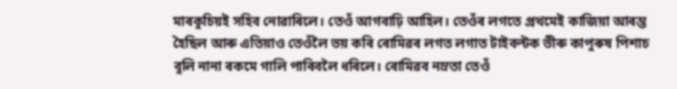মাৰকুচিয়ই সহিব নোৱাৰিলে। তেওঁ আগবাঢ়ি আহিল। তেওঁৰ লগতে প্ৰথমেই কাজিয়া আৰম্ভ হৈছিল আৰু এতিয়াও তেওঁলৈ ভয় কৰি ৰোমিৱৰ লগত লগাত টাইবল্টক ভীৰু কাপুৰুষ পিশাচ বুলি নানা ৰকমে গালি পাৰিবলৈ ধৰিলে। ৰোমিৱব নম্ৰতা তেওঁ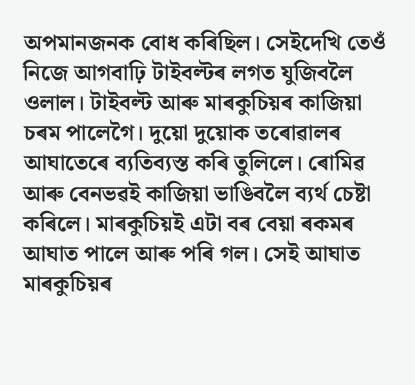অপমানজনক বোধ কৰিছিল। সেইদেখি তেওঁ নিজে আগবাঢ়ি টাইবল্টৰ লগত যুজিবলৈ ওলাল। টাইবল্ট আৰু মাৰকুচিয়ৰ কাজিয়া চৰম পালেগৈ। দুয়ো দুয়োক তৰোৱালৰ আঘাতেৰে ব্যতিব্যস্ত কৰি তুলিলে। ৰোমিৱ আৰু বেনভৱই কাজিয়া ভাঙিবলৈ ব্যৰ্থ চেষ্টা কৰিলে। মাৰকুচিয়ই এটা বৰ বেয়া ৰকমৰ আঘাত পালে আৰু পৰি গল। সেই আঘাত মাৰকুচিয়ৰ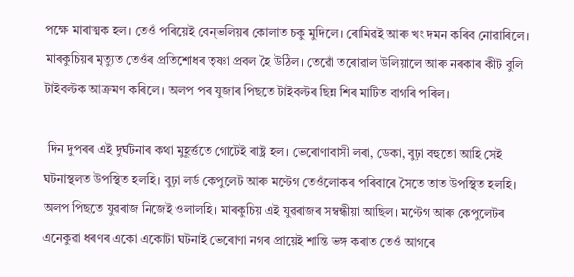পক্ষে মাৰাত্মক হল। তেওঁ পৰিয়েই বেন‌্ভলিয়ৰ কোলাত চকু মুদিলে। ৰোমিৱই আৰু খং দমন কৰিব নোৱাৰিলে। মাৰকুচিয়ৰ মৃত্যুত তেওঁৰ প্ৰতিশোধৰ তৃষ্ণা প্ৰবল হৈ উঠিল। তেৱোঁ তৰোৱাল উলিয়ালে আৰু নৰকাৰ কীট বুলি টাইবল্টক আক্ৰমণ কৰিলে। অলপ পৰ যুজাৰ পিছতে টাইবল্টৰ ছিন্ন শিৰ মাটিত বাগৰি পৰিল।

 দিন দুপৰৰ এই দুৰ্ঘটনাৰ কথা মুহূৰ্ত্ততে গোটেই ৰাষ্ট্ৰ হল। ভেৰোণাবাসী লৰা, ডেকা, বুঢ়া বহুতো আহি সেই ঘটনাস্থলত উপস্থিত হলহি। বুঢ়া লৰ্ড কেপুলেট আৰু মণ্টেগ তেওঁলোকৰ পৰিবাৰে সৈতে তাত উপস্থিত হলহি। অলপ পিছতে যুৱৰাজ নিজেই ওলালহি। মাৰকুচিয় এই যুৱৰাজৰ সম্বন্ধীয়া আছিল। মণ্টেগ আৰু কেপুলেটৰ এনেকুৱা ধৰণৰ একো একোটা ঘটনাই ভেৰোণা নগৰ প্ৰায়েই শান্তি ভঙ্গ কৰাত তেওঁ আগৰে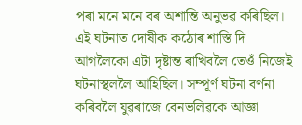পৰা মনে মনে বৰ অশান্তি অনুভৱ কৰিছিল। এই ঘটনাত দোষীক কঠোৰ শাস্তি দি আগলৈকো এটা দৃষ্টান্ত ৰাখিবলৈ তেওঁ নিজেই ঘটনাস্থললৈ আহিছিল। সম্পূৰ্ণ ঘটনা বৰ্ণনা কৰিবলৈ যুৱৰাজে বেনভলিৱকে আজ্ঞা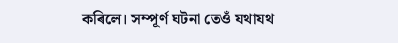কৰিলে। সম্পূৰ্ণ ঘটনা তেওঁ যথাযথ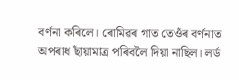বৰ্ণনা কৰিলে। ৰোমিৱৰ গাত তেওঁৰ বৰ্ণনাত অপৰাধ ছাঁয়ামাত্ৰ পৰিবলৈ দিয়া নাছিল। লৰ্ড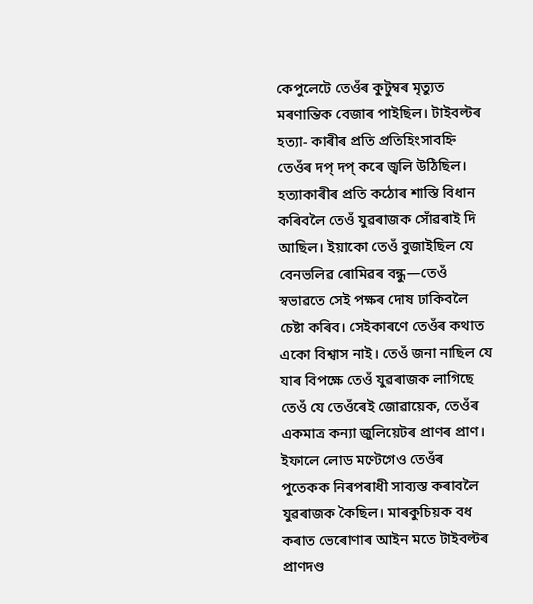কেপুলেটে তেওঁৰ কুটুম্বৰ মৃত্যুত মৰণান্তিক বেজাৰ পাইছিল। টাইবল্টৰ হত্যা- কাৰীৰ প্ৰতি প্ৰতিহিংসাবহ্নি তেওঁৰ দপ্ দপ্ কৰে জ্বলি উঠিছিল। হত্যাকাৰীৰ প্ৰতি কঠোৰ শাস্তি বিধান কৰিবলৈ তেওঁ যুৱৰাজক সোঁৱৰাই দি আছিল। ইয়াকো তেওঁ বুজাইছিল যে বেনভলিৱ ৰোমিৱৰ বন্ধু—তেওঁ স্বভাৱতে সেই পক্ষৰ দোষ ঢাকিবলৈ চেষ্টা কৰিব। সেইকাৰণে তেওঁৰ কথাত একো বিশ্বাস নাই। তেওঁ জনা নাছিল যে যাৰ বিপক্ষে তেওঁ যুৱৰাজক লাগিছে তেওঁ যে তেওঁৰেই জোৱায়েক, তেওঁৰ একমাত্ৰ কন্যা জুলিয়েটৰ প্ৰাণৰ প্ৰাণ। ইফালে লোড মণ্টেগেও তেওঁৰ পুতেকক নিৰপৰাধী সাব্যস্ত কৰাবলৈ যুৱৰাজক কৈছিল। মাৰকুচিয়ক বধ কৰাত ভেৰোণাৰ আইন মতে টাইবল্টৰ প্ৰাণদণ্ড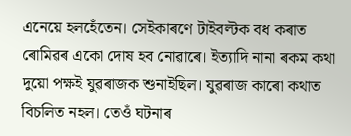এনেয়ে হলহেঁতেন। সেইকাৰণে টাইবল্টক বধ কৰাত ৰোমিৱৰ একো দোষ হব নোৱাৰে। ইত্যাদি নানা ৰকম কথা দুয়ো পক্ষই যুৱৰাজক শুনাইছিল। যুৱৰাজ কাৰো কথাত বিচলিত নহল। তেওঁ ঘটনাৰ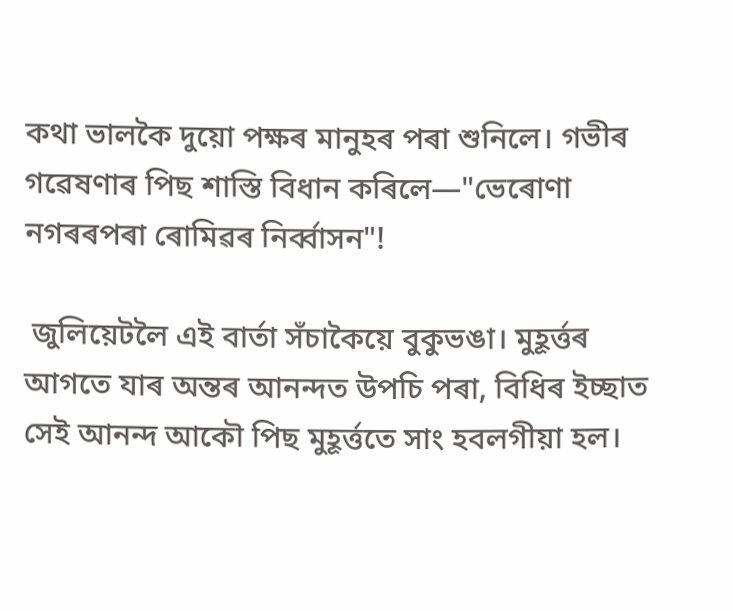কথা ভালকৈ দুয়ো পক্ষৰ মানুহৰ পৰা শুনিলে। গভীৰ গৱেষণাৰ পিছ শাস্তি বিধান কৰিলে—"ভেৰোণা নগৰৰপৰা ৰোমিৱৰ নিৰ্ব্বাসন"!

 জুলিয়েটলৈ এই বাৰ্তা সঁচাকৈয়ে বুকুভঙা। মুহূৰ্ত্তৰ আগতে যাৰ অন্তৰ আনন্দত উপচি পৰা, বিধিৰ ইচ্ছাত সেই আনন্দ আকৌ পিছ মুহূৰ্ত্ততে সাং হবলগীয়া হল।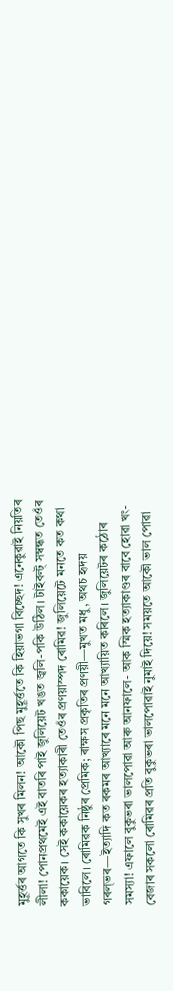মুহূৰ্ত্তৰ আগতে কি সুখৰ মিলন! আকৌ পিছ মুহূৰ্ত্ততে কি হিয়াভগা বিচ্ছেদ! এনেকুৱাই নিয়তিৰ লীলা! পোনপ্ৰথমেই এই বাতৰি পাই জুলিয়েট খঙত জ্বলি-পকি উঠিল। টাইবল্ট্ সম্বন্ধত তেওঁৰ ককায়েক। সেই ককায়েকৰ হত্যাকাৰী তেওঁৰ প্ৰণয়াস্পদ ৰোমিৱ! জুলিয়েটে মনতে কত কথা ভাবিলে। ৰোমিৱক নিষ্ঠুৰ প্ৰেমিক; ৰাক্ষস প্ৰকৃতিৰ প্ৰণয়ী—মুখত মধু, অথচ হৃদয় গৰল‌্ভৰ—ইত্যাদি কত ৰকমৰ আখ্যাৰে মনে মনে আখ্যায়িত কৰিলে। জুলিয়েটৰ কঠোৰ সমস্যা! এফালে বুকুভৰা ভালপোৱা আৰু আনফালে- আক স্মিক হত্যাকাণ্ডৰ বাবে হোৱা খং-বেজাৰ সকলো ৰোমিৱৰ প্ৰতি বুকুভৰা ভালপোৱাই নুমাই দিয়ে! সময়তে আকৌ ভাল পোৱা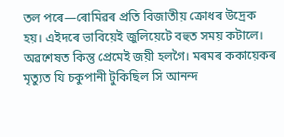তল পৰে—ৰোমিৱৰ প্ৰতি বিজাতীয় ক্ৰোধৰ উদ্ৰেক হয়। এইদৰে ভাবিয়েই জুলিয়েটে বহুত সময় কটালে। অৱশেষত কিন্তু প্ৰেমেই জয়ী হলগৈ। মৰমৰ ককায়েকৰ মৃত্যুত যি চকুপানী টুকিছিল সি আনন্দ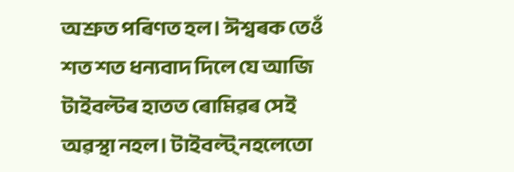অশ্ৰুত পৰিণত হল। ঈশ্বৰক তেওঁ শত শত ধন্যবাদ দিলে যে আজি টাইবল্টৰ হাতত ৰোমিৱৰ সেই অৱস্থা নহল। টাইবল্ট্ নহলেতো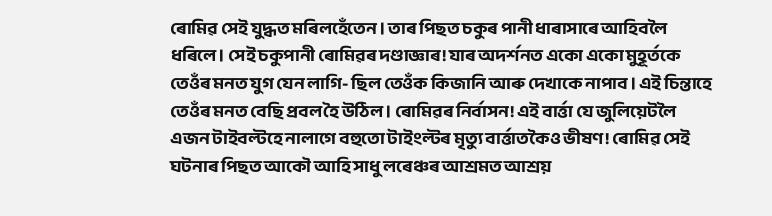ৰোমিৱ সেই যুদ্ধত মৰিলহেঁতেন। তাৰ পিছত চকুৰ পানী ধাৰাসাৰে আহিবলৈ ধৰিলে। সেই চকুপানী ৰোমিৱৰ দণ্ডাজ্ঞাৰ! যাৰ অদৰ্শনত একো একো মুহূৰ্তকে তেওঁৰ মনত যুগ যেন লাগি- ছিল তেওঁক কিজানি আৰু দেখাকে নাপাব। এই চিন্তাহে তেওঁৰ মনত বেছি প্ৰবল হৈ উঠিল। ৰোমিৱৰ নিৰ্বাসন! এই বাৰ্ত্তা যে জুলিয়েটলৈ এজন টাইবল্টহে নালাগে বহুতো টাইংল্টৰ মৃত্যু বাৰ্ত্তাতকৈও ভীষণ! ৰোমিৱ সেই ঘটনাৰ পিছত আকৌ আহি সাধু লৰেঞ্চৰ আশ্ৰমত আশ্ৰয়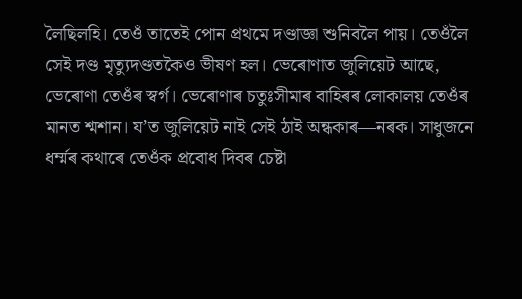লৈছিলহি। তেওঁ তাতেই পোন প্ৰথমে দণ্ডাজ্ঞা শুনিবলৈ পায়। তেওঁলৈ সেই দণ্ড মৃত্যুদণ্ডতকৈও ভীষণ হল। ভেৰোণাত জুলিয়েট আছে, ভেৰোণা তেওঁৰ স্বৰ্গ। ভেৰোণাৰ চতুঃসীমাৰ বাহিৰৰ লোকালয় তেওঁৰ মানত শ্মশান। যʼত জুলিয়েট নাই সেই ঠাই অন্ধকাৰ—নৰক। সাধুজনে ধৰ্ম্মৰ কথাৰে তেওঁক প্ৰবোধ দিবৰ চেষ্টা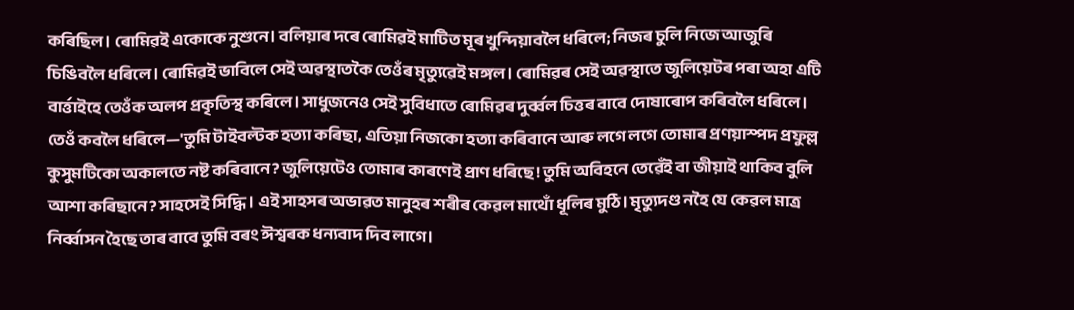কৰিছিল। ৰোমিৱই একোকে নুশুনে। বলিয়াৰ দৰে ৰোমিৱই মাটিত মূৰ খুন্দিয়াবলৈ ধৰিলে; নিজৰ চুলি নিজে আজুৰি চিঙিবলৈ ধৰিলে। ৰোমিৱই ভাবিলে সেই অৱস্থাতকৈ তেওঁৰ মৃত্যুৱেই মঙ্গল। ৰোমিৱৰ সেই অৱস্থাতে জুলিয়েটৰ পৰা অহা এটি বাৰ্ত্তাইহে তেওঁক অলপ প্ৰকৃতিস্থ কৰিলে। সাধুজনেও সেই সুবিধাতে ৰোমিৱৰ দুৰ্ব্বল চিত্তৰ বাবে দোষাৰোপ কৰিবলৈ ধৰিলে। তেওঁ কবলৈ ধৰিলে—'তুমি টাইবল্টক হত্যা কৰিছা, এতিয়া নিজকো হত্যা কৰিবানে আৰু লগে লগে তোমাৰ প্ৰণয়াস্পদ প্ৰফুল্ল কুসুমটিকো অকালতে নষ্ট কৰিবানে? জুলিয়েটেও তোমাৰ কাৰণেই প্ৰাণ ধৰিছে! তুমি অবিহনে তেৱেঁই বা জীয়াই থাকিব বুলি আশা কৰিছানে? সাহসেই সিদ্ধি। এই সাহসৰ অভাৱত মানুহৰ শৰীৰ কেৱল মাথোঁ ধূলিৰ মুঠি। মৃত্যুদণ্ড নহৈ যে কেৱল মাত্ৰ নিৰ্ব্বাসন হৈছে তাৰ বাবে তুমি বৰং ঈশ্বৰক ধন্যবাদ দিব লাগে।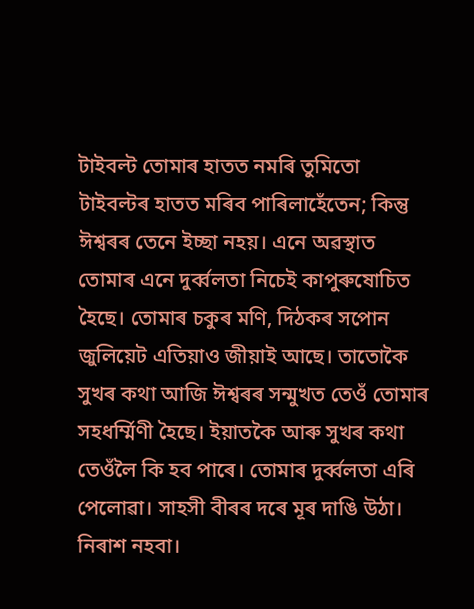টাইবল্ট তোমাৰ হাতত নমৰি তুমিতো টাইবল্টৰ হাতত মৰিব পাৰিলাহেঁতেন; কিন্তু ঈশ্বৰৰ তেনে ইচ্ছা নহয়। এনে অৱস্থাত তোমাৰ এনে দুৰ্ব্বলতা নিচেই কাপুৰুষোচিত হৈছে। তোমাৰ চকুৰ মণি, দিঠকৰ সপোন জুলিয়েট এতিয়াও জীয়াই আছে। তাতোকৈ সুখৰ কথা আজি ঈশ্বৰৰ সন্মুখত তেওঁ তোমাৰ সহধৰ্ম্মিণী হৈছে। ইয়াতকৈ আৰু সুখৰ কথা তেওঁলৈ কি হব পাৰে। তোমাৰ দুৰ্ব্বলতা এৰি পেলোৱা। সাহসী বীৰৰ দৰে মূৰ দাঙি উঠা। নিৰাশ নহবা।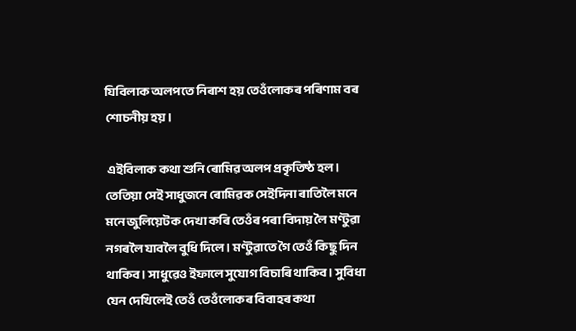যিবিলাক অলপতে নিৰাশ হয় তেওঁলোকৰ পৰিণাম বৰ শোচনীয় হয়।

 এইবিলাক কথা শুনি ৰোমিৱ অলপ প্ৰকৃতিষ্ঠ হল। তেতিয়া সেই সাধুজনে ৰোমিৱক সেইদিনা ৰাতিলৈ মনে মনে জুলিয়েটক দেখা কৰি তেওঁৰ পৰা বিদায় লৈ মণ্টুৱা নগৰলৈ যাবলৈ বুধি দিলে। মণ্টুৱাতে গৈ তেওঁ কিছু দিন থাকিব। সাধুৱেও ইফালে সুযোগ বিচাৰি থাকিব। সুবিধা যেন দেখিলেই তেওঁ তেওঁলোকৰ বিবাহৰ কথা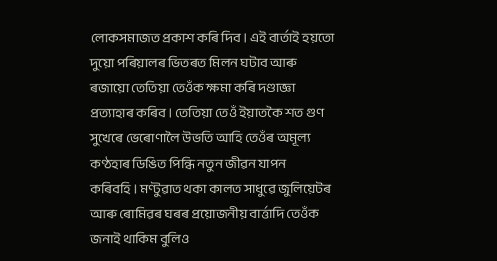লোকসমাজত প্ৰকাশ কৰি দিব। এই বাৰ্তাই হয়তো দুয়ো পৰিয়ালৰ ভিতৰত মিলন ঘটাব আৰু ৰজায়ো তেতিয়া তেওঁক ক্ষমা কৰি দণ্ডাজ্ঞা প্ৰত্যাহাৰ কৰিব। তেতিয়া তেওঁ ইয়াতকৈ শত গুণ সুখেৰে ভেৰোণালৈ উভতি আহি তেওঁৰ অমূল্য কণ্ঠহাৰ ডিঙিত পিন্ধি নতুন জীৱন যাপন কৰিবহি। মণ্টুৱাত থকা কালত সাধুৱে জুলিয়েটৰ আৰু ৰোমিৱৰ ঘৰৰ প্ৰয়োজনীয় বাৰ্ত্তাদি তেওঁক জনাই থাকিম বুলিও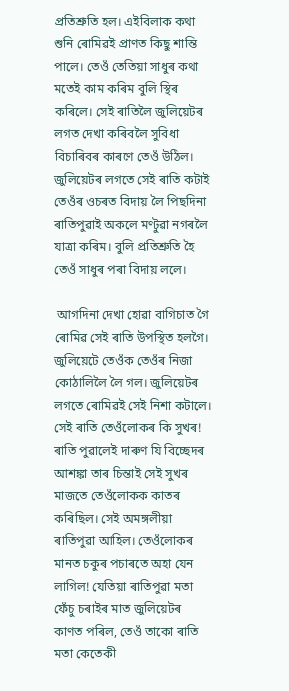প্ৰতিশ্ৰুতি হল। এইবিলাক কথা শুনি ৰোমিৱই প্ৰাণত কিছু শান্তি পালে। তেওঁ তেতিয়া সাধুৰ কথা মতেই কাম কৰিম বুলি স্থিৰ কৰিলে। সেই ৰাতিলৈ জুলিয়েটৰ লগত দেখা কৰিবলৈ সুবিধা বিচাৰিবৰ কাৰণে তেওঁ উঠিল। জুলিয়েটৰ লগতে সেই ৰাতি কটাই তেওঁৰ ওচৰত বিদায় লৈ পিছদিনা ৰাতিপুৱাই অকলে মণ্টুৱা নগৰলৈ যাত্ৰা কৰিম। বুলি প্ৰতিশ্ৰুতি হৈ তেওঁ সাধুৰ পৰা বিদায় ললে।

 আগদিনা দেখা হোৱা বাগিচাত গৈ ৰোমিৱ সেই ৰাতি উপস্থিত হলগৈ। জুলিয়েটে তেওঁক তেওঁৰ নিজা কোঠালিলৈ লৈ গল। জুলিয়েটৰ লগতে ৰোমিৱই সেই নিশা কটালে। সেই ৰাতি তেওঁলোকৰ কি সুখৰ! ৰাতি পুৱালেই দাৰুণ যি বিচ্ছেদৰ আশঙ্কা তাৰ চিন্তাই সেই সুখৰ মাজতে তেওঁলোকক কাতৰ কৰিছিল। সেই অমঙ্গলীয়া ৰাতিপুৱা আহিল। তেওঁলোকৰ মানত চকুৰ পচাৰতে অহা যেন লাগিল! যেতিয়া ৰাতিপুৱা মতা ফেঁচু চৰাইৰ মাত জুলিয়েটৰ কাণত পৰিল, তেওঁ তাকো ৰাতি মতা কেতেকী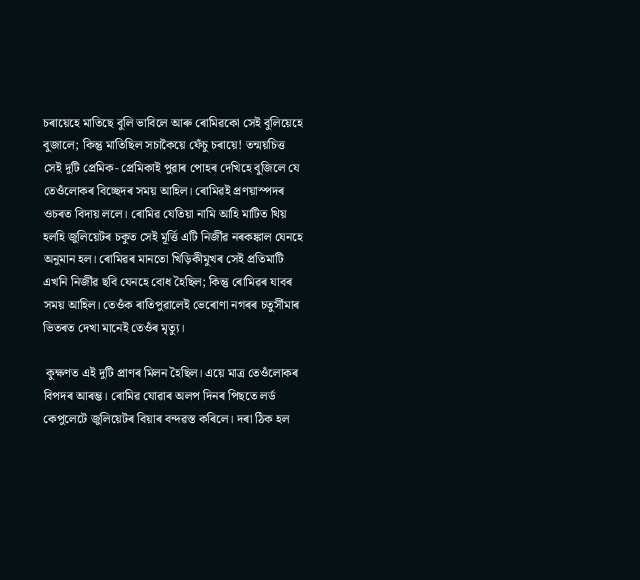চৰায়েহে মাতিছে বুলি ভাবিলে আৰু ৰোমিৱকো সেই বুলিয়েহে বুজালে; কিন্তু মাতিছিল সচাকৈয়ে ফেঁচু চৰায়ে! তন্ময়চিত্ত সেই দুটি প্ৰেমিক- প্ৰেমিকাই পুৱাৰ পোহৰ দেখিহে বুজিলে যে তেওঁলোকৰ বিচ্ছেদৰ সময় আহিল। ৰোমিৱই প্ৰণয়াস্পদৰ ওচৰত বিদায় ললে। ৰোমিৱ যেতিয়া নামি আহি মাটিত থিয় হলহি জুলিয়েটৰ চকুত সেই মূৰ্ত্তি এটি নিৰ্জীৱ নৰকঙ্কাল যেনহে অনুমান হল। ৰোমিৱৰ মানতো খিড়িকীমুখৰ সেই প্ৰতিমাটি এখনি নিৰ্জীৱ ছবি যেনহে বোধ হৈছিল; কিন্তু ৰোমিৱৰ যাবৰ সময় আহিল। তেওঁক ৰাতিপুৱালেই ভেৰোণা নগৰৰ চতুৰ্সীমাৰ ভিতৰত দেখা মানেই তেওঁৰ মৃত্যু।

 কুক্ষণত এই দুটি প্ৰাণৰ মিলন হৈছিল। এয়ে মাত্ৰ তেওঁলোকৰ বিপদৰ আৰম্ভ। ৰোমিৱ যোৱাৰ অলপ দিনৰ পিছতে লৰ্ড কেপুলেটে জুলিয়েটৰ বিয়াৰ বন্দৱস্ত কৰিলে। দৰা ঠিক হল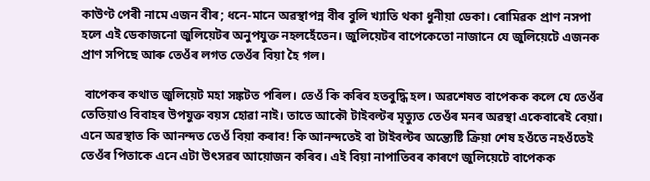কাউণ্ট পেৰী নামে এজন বীৰ; ধনে-মানে অৱস্থাপন্ন বীৰ বুলি খ্যাতি থকা ধুনীয়া ডেকা। ৰোমিৱক প্ৰাণ নসপা হলে এই ডেকাজনো জুলিয়েটৰ অনুপযুক্ত নহলহেঁতেন। জুলিয়েটৰ বাপেকেতো নাজানে যে জুলিয়েটে এজনক প্ৰাণ সপিছে আৰু তেওঁৰ লগত তেওঁৰ বিয়া হৈ গল।

 বাপেকৰ কথাত জুলিয়েট মহা সঙ্কটত পৰিল। তেওঁ কি কৰিব হতবুদ্ধি হল। অৱশেষত বাপেকক কলে যে তেওঁৰ তেতিয়াও বিবাহৰ উপযুক্ত বয়স হোৱা নাই। তাতে আকৌ টাইবল্টৰ মৃত্যুত তেওঁৰ মনৰ অৱস্থা একেবাৰেই বেয়া। এনে অৱস্থাত কি আনন্দত তেওঁ বিয়া কৰাব! কি আনন্দতেই বা টাইবল্টৰ অন্ত্যেষ্টি ক্ৰিয়া শেষ হওঁতে নহওঁতেই তেওঁৰ পিতাকে এনে এটা উৎসৱৰ আয়োজন কৰিব। এই বিয়া নাপাতিবৰ কাৰণে জুলিয়েটে বাপেকক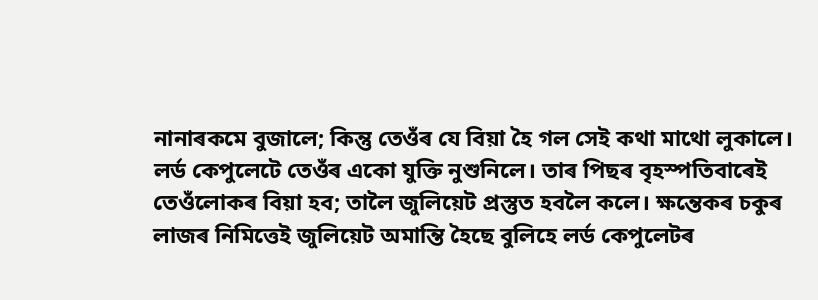নানাৰকমে বুজালে; কিন্তু তেওঁৰ যে বিয়া হৈ গল সেই কথা মাথো লুকালে। লৰ্ড কেপুলেটে তেওঁৰ একো যুক্তি নুশুনিলে। তাৰ পিছৰ বৃহস্পতিবাৰেই তেওঁলোকৰ বিয়া হব; তালৈ জুলিয়েট প্ৰস্তুত হবলৈ কলে। ক্ষন্তেকৰ চকুৰ লাজৰ নিমিত্তেই জুলিয়েট অমান্তি হৈছে বুলিহে লৰ্ড কেপুলেটৰ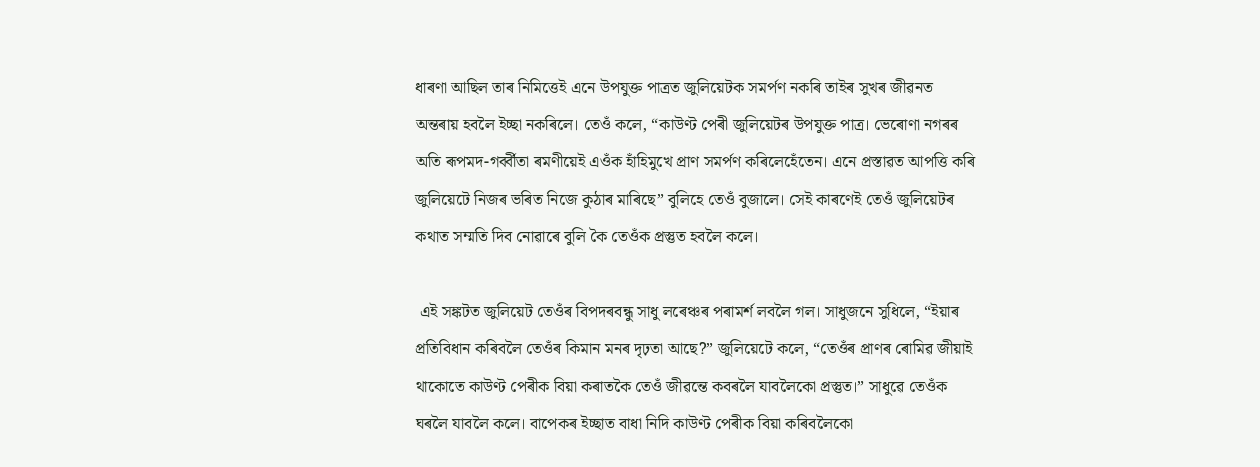ধাৰণা আছিল তাৰ নিমিত্তেই এনে উপযুক্ত পাত্ৰত জুলিয়েটক সমৰ্পণ নকৰি তাইৰ সুখৰ জীৱনত অন্তৰায় হবলৈ ইচ্ছা নকৰিলে। তেওঁ কলে, “কাউণ্ট পেৰী জুলিয়েটৰ উপযুক্ত পাত্ৰ। ভেৰোণা নগৰৰ অতি ৰূপমদ-গৰ্ব্বীতা ৰমণীয়েই এওঁক হাঁহিমুখে প্ৰাণ সমৰ্পণ কৰিলেহেঁতেন। এনে প্ৰস্তাৱত আপত্তি কৰি জুলিয়েটে নিজৰ ভৰিত নিজে কুঠাৰ মাৰিছে” বুলিহে তেওঁ বুজালে। সেই কাৰণেই তেওঁ জুলিয়েটৰ কথাত সম্মতি দিব নোৱাৰে বুলি কৈ তেওঁক প্ৰস্তুত হবলৈ কলে।

 এই সঙ্কটত জুলিয়েট তেওঁৰ বিপদৰবন্ধু সাধু লৰেঞ্চৰ পৰামৰ্শ লবলৈ গল। সাধুজনে সুধিলে, “ইয়াৰ প্ৰতিবিধান কৰিবলৈ তেওঁৰ কিমান মনৰ দৃঢ়তা আছে?” জুলিয়েটে কলে, “তেওঁৰ প্ৰাণৰ ৰোমিৱ জীয়াই থাকোতে কাউণ্ট পেৰীক বিয়া কৰাতকৈ তেওঁ জীৱন্তে কবৰলৈ যাবলৈকো প্ৰস্তুত।” সাধুৱে তেওঁক ঘৰলৈ যাবলৈ কলে। বাপেকৰ ইচ্ছাত বাধা নিদি কাউণ্ট পেৰীক বিয়া কৰিবলৈকো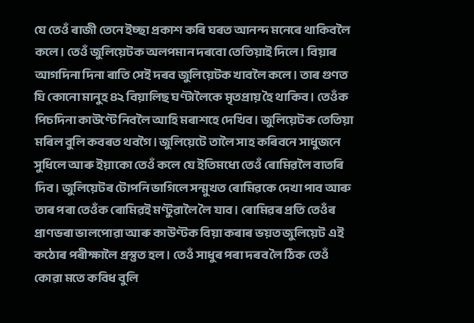যে তেওঁ ৰাজী তেনে ইচ্ছা প্ৰকাশ কৰি ঘৰত আনন্দ মনেৰে থাকিবলৈ কলে। তেওঁ জুলিয়েটক অলপমান দৰবো তেতিয়াই দিলে। বিয়াৰ আগদিনা দিনা ৰাতি সেই দৰব জুলিয়েটক খাবলৈ কলে। তাৰ গুণত যি কোনো মানুহ ৪২ বিয়ালিছ ঘণ্টালৈকে মৃতপ্ৰায় হৈ থাকিব। তেওঁক পিচদিনা কাউণ্টে নিবলৈ আহি মৰাশহে দেখিব। জুলিয়েটক তেতিয়া মৰিল বুলি কবৰত থবগৈ। জুলিয়েটে তালৈ সাহ কৰিবনে সাধুজনে সুধিলে আৰু ইয়াকো তেওঁ কলে যে ইতিমধ্যে তেওঁ ৰোমিৱলৈ বাতৰি দিব। জুলিয়েটৰ টোপনি ভাগিলে সন্মুখত ৰোমিৱকে দেখা পাব আৰু তাৰ পৰা তেওঁক ৰোমিৱই মণ্টুৱালৈ লৈ যাব। ৰোমিৱৰ প্ৰতি তেওঁৰ প্ৰাণভৰা ভালপোৱা আৰু কাউণ্টক বিয়া কৰাৰ ভয়ত জুলিয়েট এই কঠোৰ পৰীক্ষালৈ প্ৰস্তুত হল। তেওঁ সাধুৰ পৰা দৰব লৈ ঠিক তেওঁ কোৱা মতে কবিধ বুলি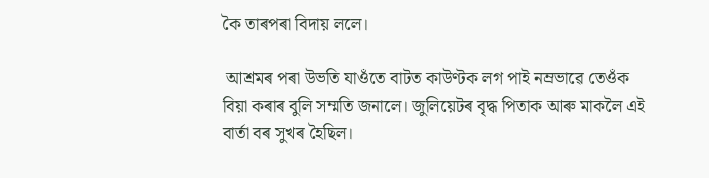কৈ তাৰপৰা বিদায় ললে।

 আশ্ৰমৰ পৰা উভতি যাওঁতে বাটত কাউণ্টক লগ পাই নম্ৰভাৱে তেওঁক বিয়া কৰাৰ বুলি সম্মতি জনালে। জুলিয়েটৰ বৃদ্ধ পিতাক আৰু মাকলৈ এই বাৰ্তা বৰ সুখৰ হৈছিল।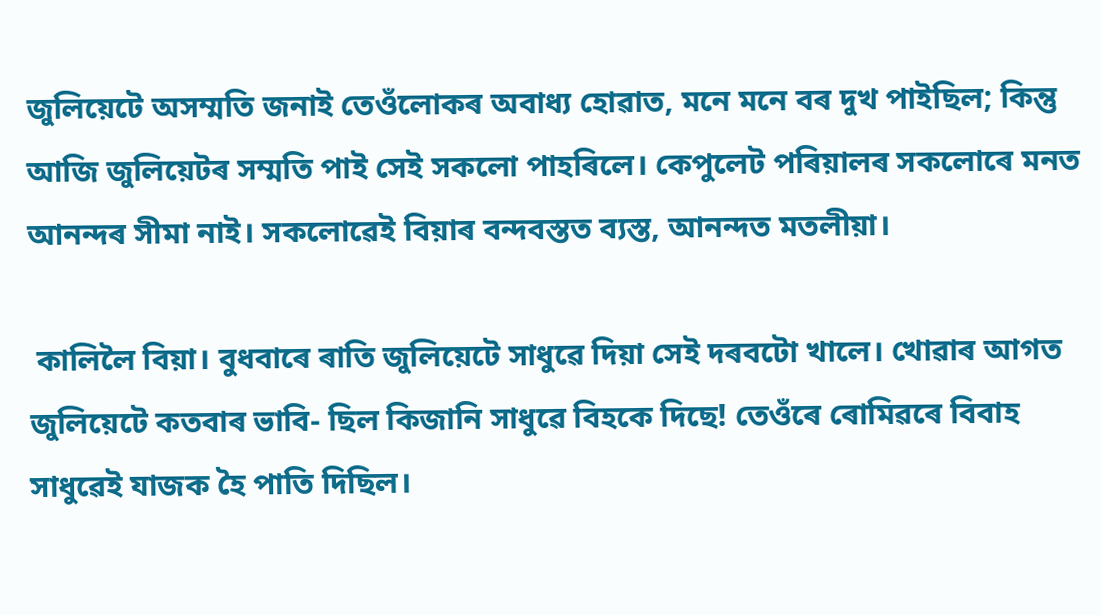জুলিয়েটে অসম্মতি জনাই তেওঁলোকৰ অবাধ্য হোৱাত, মনে মনে বৰ দুখ পাইছিল; কিন্তু আজি জুলিয়েটৰ সম্মতি পাই সেই সকলো পাহৰিলে। কেপুলেট পৰিয়ালৰ সকলোৰে মনত আনন্দৰ সীমা নাই। সকলোৱেই বিয়াৰ বন্দবস্তত ব্যস্ত, আনন্দত মতলীয়া।

 কালিলৈ বিয়া। বুধবাৰে ৰাতি জুলিয়েটে সাধুৱে দিয়া সেই দৰবটো খালে। খোৱাৰ আগত জুলিয়েটে কতবাৰ ভাবি- ছিল কিজানি সাধুৱে বিহকে দিছে! তেওঁৰে ৰোমিৱৰে বিবাহ সাধুৱেই যাজক হৈ পাতি দিছিল।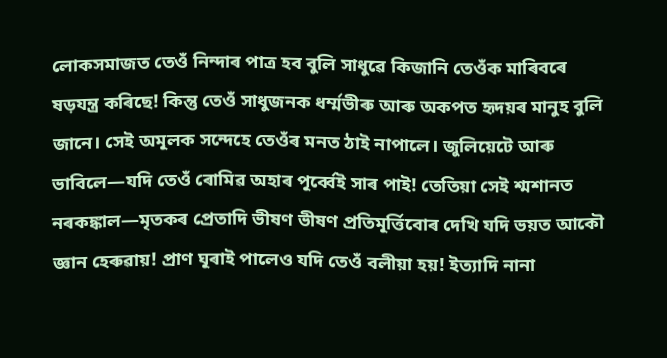লোকসমাজত তেওঁ নিন্দাৰ পাত্ৰ হব বুলি সাধুৱে কিজানি তেওঁক মাৰিবৰে ষড়যন্ত্ৰ কৰিছে! কিন্তু তেওঁ সাধুজনক ধৰ্ম্মভীৰু আৰু অকপত হৃদয়ৰ মানুহ বুলি জানে। সেই অমূলক সন্দেহে তেওঁৰ মনত ঠাই নাপালে। জুলিয়েটে আৰু ভাবিলে—যদি তেওঁ ৰোমিৱ অহাৰ পূৰ্ব্বেই সাৰ পাই! তেতিয়া সেই শ্মশানত নৰকঙ্কাল—মৃতকৰ প্ৰেতাদি ভীষণ ভীষণ প্ৰতিমূৰ্ত্তিবোৰ দেখি যদি ভয়ত আকৌ জ্ঞান হেৰুৱায়! প্ৰাণ ঘূৰাই পালেও যদি তেওঁ বলীয়া হয়! ইত্যাদি নানা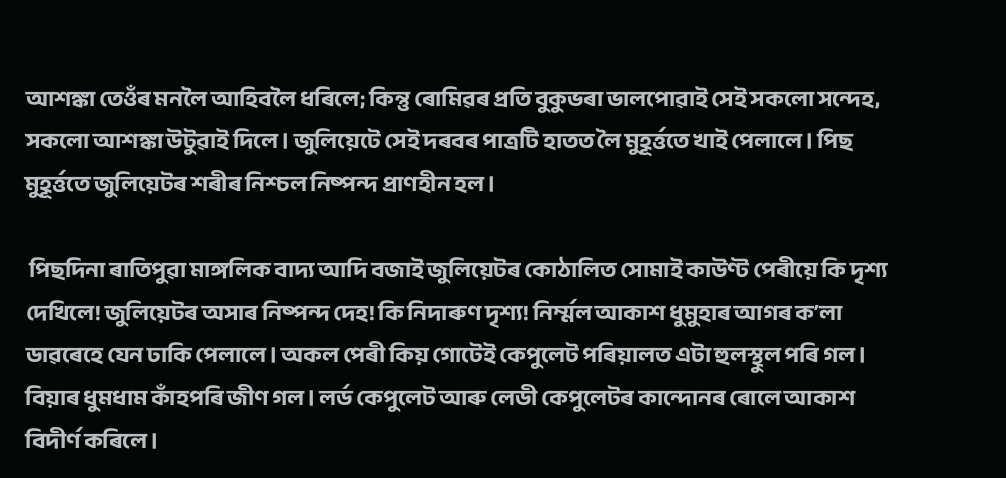আশঙ্কা তেওঁৰ মনলৈ আহিবলৈ ধৰিলে; কিন্তু ৰোমিৱৰ প্ৰতি বুকুভৰা ভালপোৱাই সেই সকলো সন্দেহ, সকলো আশঙ্কা উটুৱাই দিলে। জুলিয়েটে সেই দৰবৰ পাত্ৰটি হাতত লৈ মুহূৰ্ত্ততে খাই পেলালে। পিছ মুহূৰ্ত্ততে জুলিয়েটৰ শৰীৰ নিশ্চল নিষ্পন্দ প্ৰাণহীন হল।

 পিছদিনা ৰাতিপুৱা মাঙ্গলিক বাদ্য আদি বজাই জুলিয়েটৰ কোঠালিত সোমাই কাউণ্ট পেৰীয়ে কি দৃশ্য দেখিলে! জুলিয়েটৰ অসাৰ নিষ্পন্দ দেহ! কি নিদাৰুণ দৃশ্য! নিৰ্ম্মল আকাশ ধুমুহাৰ আগৰ কʼলা ডাৱৰেহে যেন ঢাকি পেলালে। অকল পেৰী কিয় গোটেই কেপুলেট পৰিয়ালত এটা হুলস্থুল পৰি গল। বিয়াৰ ধুমধাম কাঁহপৰি জীণ গল। লৰ্ড কেপুলেট আৰু লেডী কেপুলেটৰ কান্দোনৰ ৰোলে আকাশ বিদীৰ্ণ কৰিলে।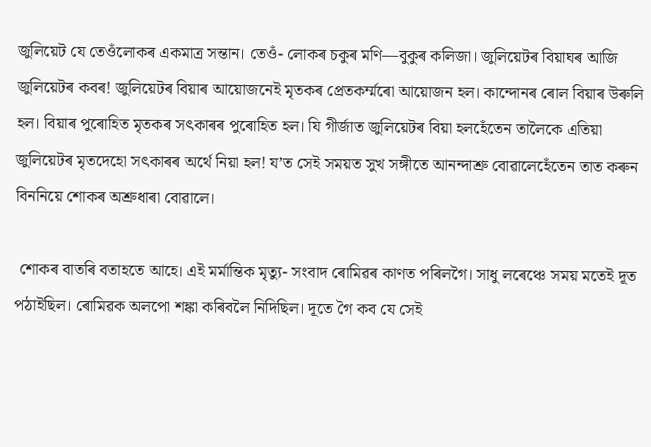জুলিয়েট যে তেওঁলোকৰ একমাত্ৰ সন্তান। তেওঁ- লোকৰ চকুৰ মণি—বুকুৰ কলিজা। জুলিয়েটৰ বিয়াঘৰ আজি জুলিয়েটৰ কবৰ! জুলিয়েটৰ বিয়াৰ আয়োজনেই মৃতকৰ প্ৰেতকৰ্ম্মৰো আয়োজন হল। কান্দোনৰ ৰোল বিয়াৰ উৰুলি হল। বিয়াৰ পুৰোহিত মৃতকৰ সৎকাৰৰ পুৰোহিত হল। যি গীৰ্জাত জুলিয়েটৰ বিয়া হলহেঁতেন তালৈকে এতিয়া জুলিয়েটৰ মৃতদেহো সৎকাৰৰ অৰ্থে নিয়া হল! যʼত সেই সময়ত সুখ সঙ্গীতে আনন্দাশ্ৰু বোৱালেহেঁতেন তাত কৰুন বিননিয়ে শোকৰ অশ্ৰুধাৰা বোৱালে।

 শোকৰ বাতৰি বতাহতে আহে। এই মৰ্মান্তিক মৃত্যু- সংবাদ ৰোমিৱৰ কাণত পৰিলগৈ। সাধু লৰেঞ্চে সময় মতেই দূত পঠাইছিল। ৰোমিৱক অলপো শঙ্কা কৰিবলৈ নিদিছিল। দূতে গৈ কব যে সেই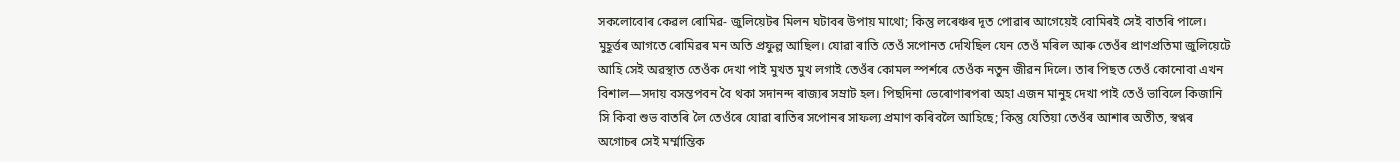সকলোবোৰ কেৱল ৰোমিৱ- জুলিয়েটৰ মিলন ঘটাবৰ উপায় মাথো; কিন্তু লৰেঞ্চৰ দূত পোৱাৰ আগেয়েই বোমিৰই সেই বাতৰি পালে। মুহূৰ্ত্তৰ আগতে ৰোমিৱৰ মন অতি প্ৰফুল্ল আছিল। যোৱা ৰাতি তেওঁ সপোনত দেখিছিল যেন তেওঁ মৰিল আৰু তেওঁৰ প্ৰাণপ্ৰতিমা জুলিয়েটে আহি সেই অৱস্থাত তেওঁক দেখা পাই মুখত মুখ লগাই তেওঁৰ কোমল স্পৰ্শৰে তেওঁক নতুন জীৱন দিলে। তাৰ পিছত তেওঁ কোনোবা এখন বিশাল—সদায় বসন্তপবন বৈ থকা সদানন্দ ৰাজ্যৰ সম্ৰাট হল। পিছদিনা ভেৰোণাৰপৰা অহা এজন মানুহ দেখা পাই তেওঁ ভাবিলে কিজানি সি কিবা শুভ বাতৰি লৈ তেওঁৰে যোৱা ৰাতিৰ সপোনৰ সাফল্য প্ৰমাণ কৰিবলৈ আহিছে; কিন্তু যেতিয়া তেওঁৰ আশাৰ অতীত, স্বপ্নৰ অগোচৰ সেই মৰ্ম্মান্তিক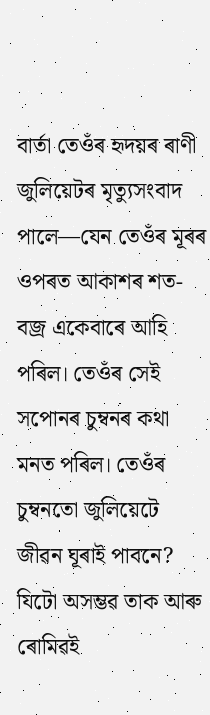বাৰ্তা তেওঁৰ হৃদয়ৰ ৰাণী জুলিয়েটৰ মৃত্যুসংবাদ পালে—যেন তেওঁৰ মূৰৰ ওপৰত আকাশৰ শত- বজ্ৰ একেবাৰে আহি পৰিল। তেওঁৰ সেই সপোনৰ চুম্বনৰ কথা মনত পৰিল। তেওঁৰ চুম্বনতো জুলিয়েটে জীৱন ঘূৰাই পাবনে? যিটো অসম্ভৱ তাক আৰু ৰোমিৱই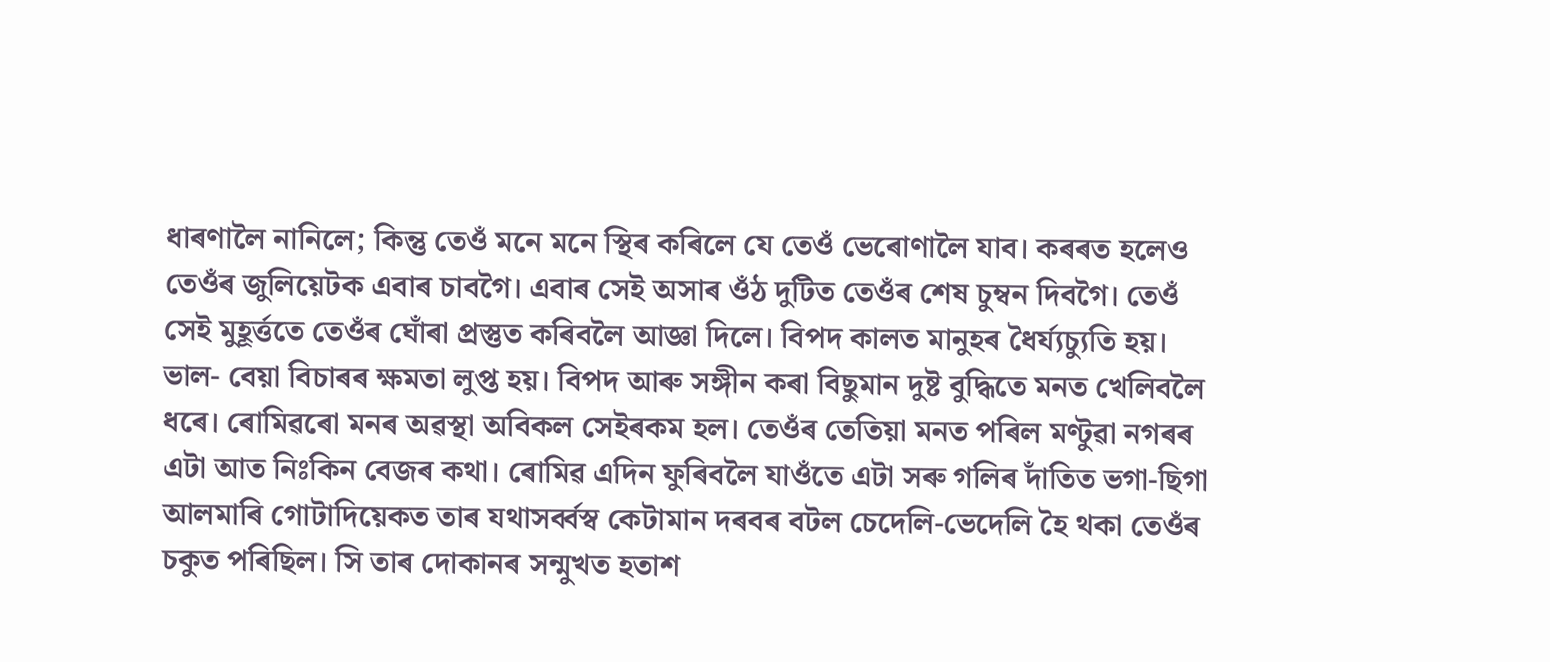ধাৰণালৈ নানিলে; কিন্তু তেওঁ মনে মনে স্থিৰ কৰিলে যে তেওঁ ভেৰোণালৈ যাব। কৰৰত হলেও তেওঁৰ জুলিয়েটক এবাৰ চাবগৈ। এবাৰ সেই অসাৰ ওঁঠ দুটিত তেওঁৰ শেষ চুম্বন দিবগৈ। তেওঁ সেই মুহূৰ্ত্ততে তেওঁৰ ঘোঁৰা প্ৰস্তুত কৰিবলৈ আজ্ঞা দিলে। বিপদ কালত মানুহৰ ধৈৰ্য্যচ্যুতি হয়। ভাল- বেয়া বিচাৰৰ ক্ষমতা লুপ্ত হয়। বিপদ আৰু সঙ্গীন কৰা বিছুমান দুষ্ট বুদ্ধিতে মনত খেলিবলৈ ধৰে। ৰোমিৱৰো মনৰ অৱস্থা অবিকল সেইৰকম হল। তেওঁৰ তেতিয়া মনত পৰিল মণ্টুৱা নগৰৰ এটা আত নিঃকিন বেজৰ কথা। ৰোমিৱ এদিন ফুৰিবলৈ যাওঁতে এটা সৰু গলিৰ দাঁতিত ভগা-ছিগা আলমাৰি গোটাদিয়েকত তাৰ যথাসৰ্ব্বস্ব কেটামান দৰবৰ বটল চেদেলি-ভেদেলি হৈ থকা তেওঁৰ চকুত পৰিছিল। সি তাৰ দোকানৰ সন্মুখত হতাশ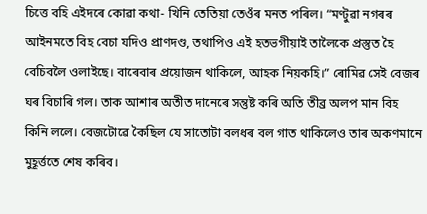চিত্তে বহি এইদৰে কোৱা কথা- খিনি তেতিয়া তেওঁৰ মনত পৰিল। “মণ্টুৱা নগৰৰ আইনমতে বিহ বেচা যদিও প্ৰাণদণ্ড, তথাপিও এই হতভগীয়াই তালৈকে প্ৰস্তুত হৈ বেচিবলৈ ওলাইছে। বাৰেবাৰ প্ৰয়োজন থাকিলে, আহক নিয়কহি।” ৰোমিৱ সেই বেজৰ ঘৰ বিচাৰি গল। তাক আশাৰ অতীত দানেৰে সন্তুষ্ট কৰি অতি তীব্ৰ অলপ মান বিহ কিনি ললে। বেজটোৱে কৈছিল যে সাতোটা বলধৰ বল গাত থাকিলেও তাৰ অকণমানে মুহূৰ্ত্ততে শেষ কৰিব।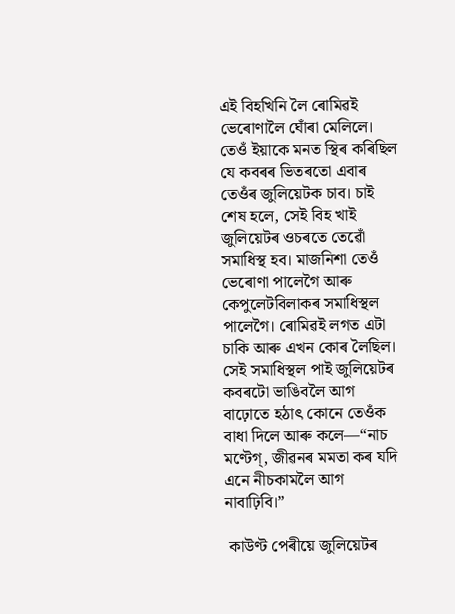এই বিহখিনি লৈ ৰোমিৱই ভেৰোণালৈ ঘোঁৰা মেলিলে। তেওঁ ইয়াকে মনত স্থিৰ কৰিছিল যে কবৰৰ ভিতৰতো এবাৰ তেওঁৰ জুলিয়েটক চাব। চাই শেষ হলে, সেই বিহ খাই জুলিয়েটৰ ওচৰতে তেৱোঁ সমাধিস্থ হব। মাজনিশা তেওঁ ভেৰোণা পালেগৈ আৰু কেপুলেটবিলাকৰ সমাধিস্থল পালেগৈ। ৰোমিৱই লগত এটা চাকি আৰু এখন কোৰ লৈছিল। সেই সমাধিস্থল পাই জুলিয়েটৰ কবৰটো ভাঙিবলৈ আগ বাঢ়োতে হঠাৎ কোনে তেওঁক বাধা দিলে আৰু কলে—“নাচ মণ্টেগ্, জীৱনৰ মমতা কৰ যদি এনে নীচকামলৈ আগ নাবাঢ়িবি।”

 কাউণ্ট পেৰীয়ে জুলিয়েটৰ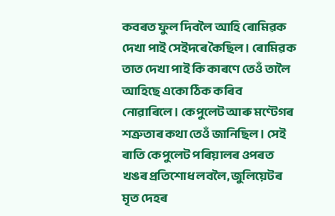কবৰত ফুল দিবলৈ আহি ৰোমিৱক দেখা পাই সেইদৰে কৈছিল। ৰোমিৱক তাত দেখা পাই কি কাৰণে তেওঁ তালৈ আহিছে একো ঠিক কৰিব নোৱাৰিলে। কেপুলেট আৰু মণ্টেগৰ শত্ৰুতাৰ কথা তেওঁ জানিছিল। সেই ৰাতি কেপুলেট পৰিয়ালৰ ওপৰত খঙৰ প্ৰতিশোধ লবলৈ, জুলিয়েটৰ মৃত দেহৰ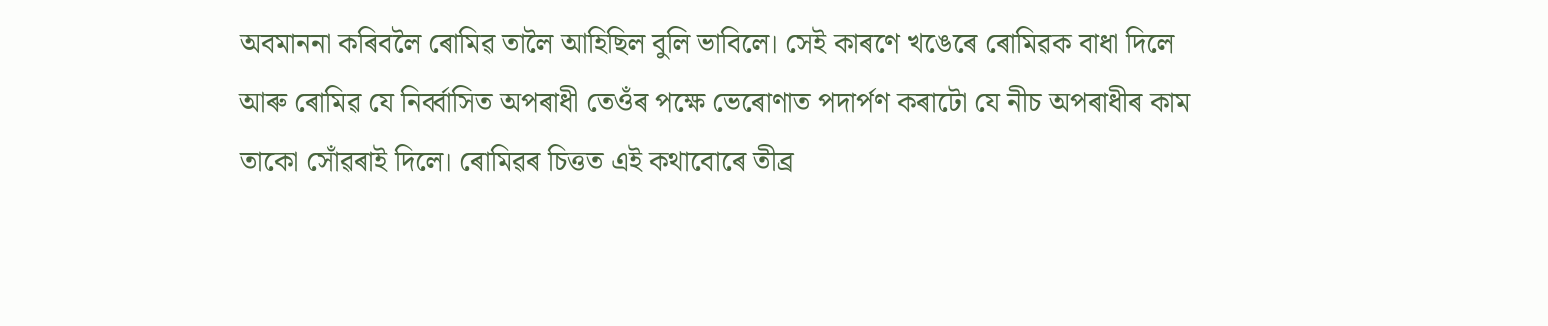অবমাননা কৰিবলৈ ৰোমিৱ তালৈ আহিছিল বুলি ভাবিলে। সেই কাৰণে খঙেৰে ৰোমিৱক বাধা দিলে আৰু ৰোমিৱ যে নিৰ্ব্বাসিত অপৰাধী তেওঁৰ পক্ষে ভেৰোণাত পদাৰ্পণ কৰাটো যে নীচ অপৰাধীৰ কাম তাকো সোঁৱৰাই দিলে। ৰোমিৱৰ চিত্তত এই কথাবোৰে তীব্ৰ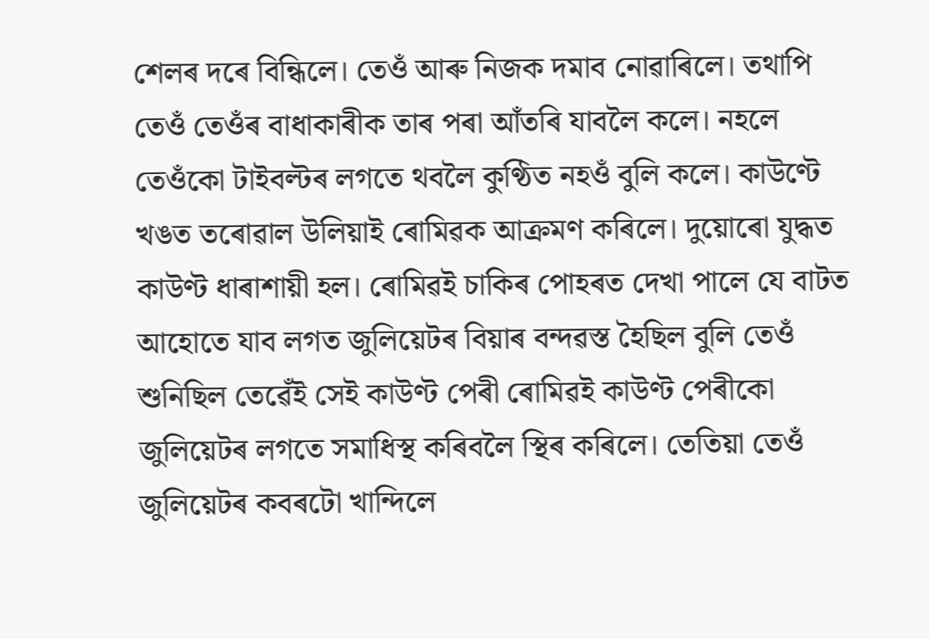শেলৰ দৰে বিন্ধিলে। তেওঁ আৰু নিজক দমাব নোৱাৰিলে। তথাপি তেওঁ তেওঁৰ বাধাকাৰীক তাৰ পৰা আঁতৰি যাবলৈ কলে। নহলে তেওঁকো টাইবল্টৰ লগতে থবলৈ কুণ্ঠিত নহওঁ বুলি কলে। কাউণ্টে খঙত তৰোৱাল উলিয়াই ৰোমিৱক আক্ৰমণ কৰিলে। দুয়োৰো যুদ্ধত কাউণ্ট ধাৰাশায়ী হল। ৰোমিৱই চাকিৰ পোহৰত দেখা পালে যে বাটত আহোতে যাব লগত জুলিয়েটৰ বিয়াৰ বন্দৱস্ত হৈছিল বুলি তেওঁ শুনিছিল তেৱেঁই সেই কাউণ্ট পেৰী ৰোমিৱই কাউণ্ট পেৰীকো জুলিয়েটৰ লগতে সমাধিস্থ কৰিবলৈ স্থিৰ কৰিলে। তেতিয়া তেওঁ জুলিয়েটৰ কবৰটো খান্দিলে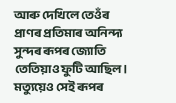আৰু দেখিলে তেওঁৰ প্ৰাণৰ প্ৰতিমাৰ অনিন্দ্য সুন্দৰ ৰূপৰ জ্যোতি তেতিয়াও ফুটি আছিল। মত্যুয়েও সেই ৰূপৰ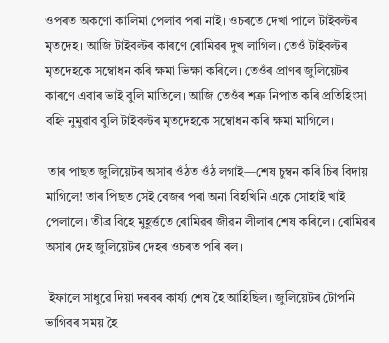ওপৰত অকণো কালিমা পেলাব পৰা নাই। ওচৰতে দেখা পালে টাইবল্টৰ মৃতদেহ। আজি টাইবল্টৰ কাৰণে ৰোমিৱৰ দুখ লাগিল। তেওঁ টাইবল্টৰ মৃতদেহকে সম্বোধন কৰি ক্ষমা ভিক্ষা কৰিলে। তেওঁৰ প্ৰাণৰ জুলিয়েটৰ কাৰণে এবাৰ ভাই বুলি মাতিলে। আজি তেওঁৰ শত্ৰু নিপাত কৰি প্ৰতিহিংসা বহ্নি নুমুৱাব বুলি টাইবল্টৰ মৃতদেহকে সম্বোধন কৰি ক্ষমা মাগিলে।

 তাৰ পাছত জুলিয়েটৰ অসাৰ ওঁঠত ওঁঠ লগাই—শেষ চুম্বন কৰি চিৰ বিদায় মাগিলে! তাৰ পিছত সেই বেজৰ পৰা অনা বিহখিনি একে সোহাই খাই পেলালে। তীব্ৰ বিহে মুহূৰ্ত্ততে ৰোমিৱৰ জীৱন লীলাৰ শেষ কৰিলে। ৰোমিৱৰ অসাৰ দেহ জুলিয়েটৰ দেহৰ ওচৰত পৰি ৰল।

 ইফালে সাধুৱে দিয়া দৰবৰ কাৰ্য্য শেষ হৈ আহিছিল। জুলিয়েটৰ টোপনি ভাগিবৰ সময় হৈ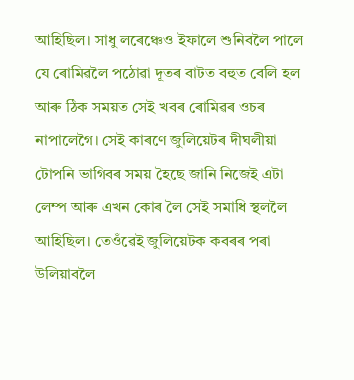আহিছিল। সাধু লৰেঞ্চেও ইফালে শুনিবলৈ পালে যে ৰোমিৱলৈ পঠোৱা দূতৰ বাটত বহুত বেলি হল আৰু ঠিক সময়ত সেই খবৰ ৰোমিৱৰ ওচৰ নাপালেগৈ। সেই কাৰণে জুলিয়েটৰ দীঘলীয়া টোপনি ভাগিবৰ সময় হৈছে জানি নিজেই এটা লেম্প আৰু এখন কোৰ লৈ সেই সমাধি স্থললৈ আহিছিল। তেওঁৱেই জুলিয়েটক কবৰৰ পৰা উলিয়াবলৈ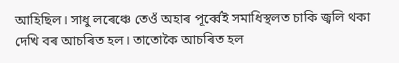আহিছিল। সাধু লৰেঞ্চে তেওঁ অহাৰ পূৰ্ব্বেই সমাধিস্থলত চাকি জ্বলি থকা দেখি বৰ আচৰিত হল। তাতোকৈ আচৰিত হল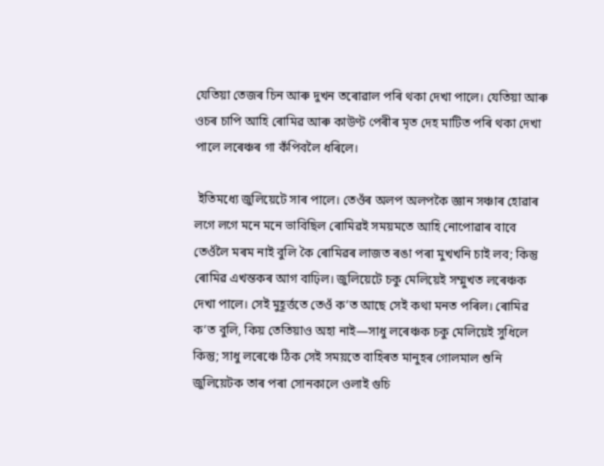যেতিয়া তেজৰ চিন আৰু দুখন তৰোৱাল পৰি থকা দেখা পালে। যেতিয়া আৰু ওচৰ চাপি আহি ৰোমিৱ আৰু কাউণ্ট পেৰীৰ মৃত দেহ মাটিত পৰি থকা দেখা পালে লৰেঞ্চৰ গা কঁপিবলৈ ধৰিলে।

 ইতিমধ্যে জুলিয়েটে সাৰ পালে। তেওঁৰ অলপ অলপকৈ জ্ঞান সঞ্চাৰ হোৱাৰ লগে লগে মনে মনে ভাবিছিল ৰোমিৱই সময়মতে আহি নোপোৱাৰ বাবে তেওঁলৈ মৰম নাই বুলি কৈ ৰোমিৱৰ লাজত ৰঙা পৰা মুখখনি চাই লব; কিন্তু ৰোমিৱ এখন্তকৰ আগ বাঢ়িল। জুলিয়েটে চকু মেলিয়েই সম্মুখত লৰেঞ্চক দেখা পালে। সেই মুহূৰ্ত্ততে তেওঁ কʼত আছে সেই কথা মনত পৰিল। ৰোমিৱ কʼত বুলি, কিয় তেতিয়াও অহা নাই—সাধু লৰেঞ্চক চকু মেলিয়েই সুধিলে কিন্তু; সাধু লৰেঞ্চে ঠিক সেই সময়তে বাহিৰত মানুহৰ গোলমাল শুনি জুলিয়েটক তাৰ পৰা সোনকালে ওলাই গুচি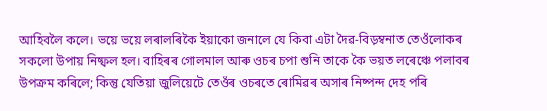আহিবলৈ কলে। ভয়ে ভয়ে লৰালৰিকৈ ইয়াকো জনালে যে কিবা এটা দৈৱ-বিড়ম্বনাত তেওঁলোকৰ সকলো উপায় নিষ্ফল হল। বাহিৰৰ গোলমাল আৰু ওচৰ চপা শুনি তাকে কৈ ভয়ত লৰেঞ্চে পলাবৰ উপক্ৰম কৰিলে; কিন্তু যেতিয়া জুলিয়েটে তেওঁৰ ওচৰতে ৰোমিৱৰ অসাৰ নিষ্পন্দ দেহ পৰি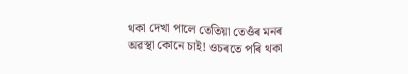থকা দেখা পালে তেতিয়া তেওঁৰ মনৰ অৱস্থা কোনে চাই! ওচৰতে পৰি থকা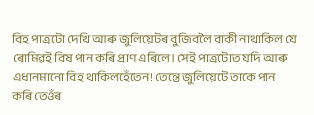বিহ পাত্ৰটো দেখি আৰু জুলিয়েটৰ বুজিবলৈ বাকী নাথাকিল যে ৰোমিৱই বিষ পান কৰি প্ৰাণ এৰিলে। সেই পাত্ৰটোত যদি আৰু এধানমানো বিহ থাকিলহেঁতেন! তেন্তে জুলিয়েটে তাকে পান কৰি তেওঁৰ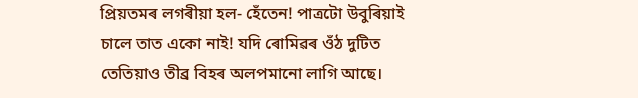প্ৰিয়তমৰ লগৰীয়া হল- হেঁতেন! পাত্ৰটো উবুৰিয়াই চালে তাত একো নাই! যদি ৰোমিৱৰ ওঁঠ দুটিত তেতিয়াও তীব্ৰ বিহৰ অলপমানো লাগি আছে।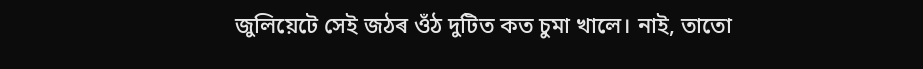জুলিয়েটে সেই জঠৰ ওঁঠ দুটিত কত চুমা খালে। নাই, তাতো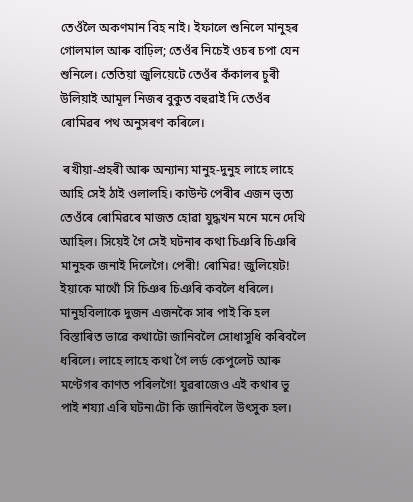তেওঁলৈ অকণমান বিহ নাই। ইফালে শুনিলে মানুহৰ গোলমাল আৰু বাঢ়িল; তেওঁৰ নিচেই ওচৰ চপা যেন শুনিলে। তেতিয়া জুলিয়েটে তেওঁৰ কঁকালৰ চুৰী উলিয়াই আমূল নিজৰ বুকুত বহুৱাই দি তেওঁৰ ৰোমিৱৰ পথ অনুসৰণ কৰিলে।

 ৰখীয়া-প্ৰহৰী আৰু অন্যান্য মানুহ-দুনুহ লাহে লাহে আহি সেই ঠাই ওলালহি। কাউন্ট পেৰীৰ এজন ভৃত্য তেওঁৰে ৰোমিৱৰে মাজত হোৱা যুদ্ধখন মনে মনে দেখি আহিল। সিয়েই গৈ সেই ঘটনাৰ কথা চিঞৰি চিঞৰি মানুহক জনাই দিলেগৈ। পেৰী! ৰোমিৱ! জুলিয়েট! ইয়াকে মাথোঁ সি চিঞৰ চিঞৰি কবলৈ ধৰিলে। মানুহবিলাকে দুজন এজনকৈ সাৰ পাই কি হল বিস্তাৰিত ভাৱে কথাটো জানিবলৈ সোধাসুধি কৰিবলৈ ধৰিলে। লাহে লাহে কথা গৈ লৰ্ড কেপুলেট আৰু মণ্টেগৰ কাণত পৰিলগৈ! যুৱৰাজেও এই কথাৰ ভু পাই শয্যা এৰি ঘটন৷টো কি জানিবলৈ উৎসুক হল।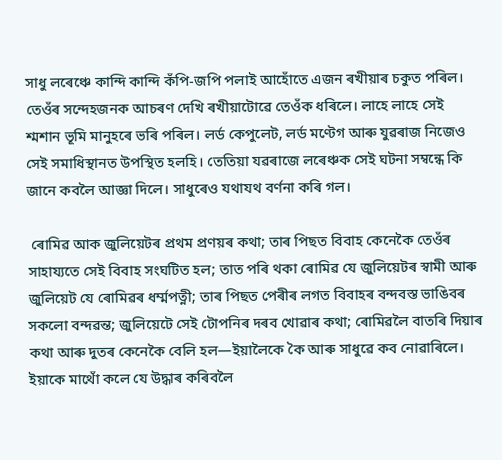সাধু লৰেঞ্চে কান্দি কান্দি কঁপি-জপি পলাই আহোঁতে এজন ৰখীয়াৰ চকুত পৰিল। তেওঁৰ সন্দেহজনক আচৰণ দেখি ৰখীয়াটোৱে তেওঁক ধৰিলে। লাহে লাহে সেই শ্মশান ভূমি মানুহৰে ভৰি পৰিল। লৰ্ড কেপুলেট, লৰ্ড মণ্টেগ আৰু যুৱৰাজ নিজেও সেই সমাধিস্থানত উপস্থিত হলহি। তেতিয়া যৱৰাজে লৰেঞ্চক সেই ঘটনা সম্বন্ধে কি জানে কবলৈ আজ্ঞা দিলে। সাধুৰেও যথাযথ বৰ্ণনা কৰি গল।

 ৰোমিৱ আক জুলিয়েটৰ প্ৰথম প্ৰণয়ৰ কথা; তাৰ পিছত বিবাহ কেনেকৈ তেওঁৰ সাহায্যতে সেই বিবাহ সংঘটিত হল; তাত পৰি থকা ৰোমিৱ যে জুলিয়েটৰ স্বামী আৰু জুলিয়েট যে ৰোমিৱৰ ধৰ্ম্মপত্নী; তাৰ পিছত পেৰীৰ লগত বিবাহৰ বন্দবস্ত ভাঙিবৰ সকলো বন্দৱন্ত; জুলিয়েটে সেই টোপনিৰ দৰব খোৱাৰ কথা; ৰোমিৱলৈ বাতৰি দিয়াৰ কথা আৰু দুতৰ কেনেকৈ বেলি হল—ইয়ালৈকে কৈ আৰু সাধুৱে কব নোৱাৰিলে। ইয়াকে মাথোঁ কলে যে উদ্ধাৰ কৰিবলৈ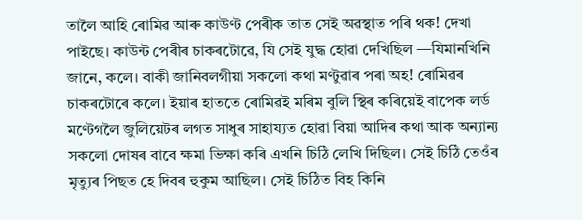তালৈ আহি ৰোমিৱ আৰু কাউণ্ট পেৰীক তাত সেই অৱস্থাত পৰি থক! দেখা পাইছে। কাউন্ট পেৰীৰ চাকৰটোৱে, যি সেই যুদ্ধ হোৱা দেখিছিল —যিমানখিনি জানে, কলে। বাকী জানিবলগীয়া সকলো কথা মণ্টুৱাৰ পৰা অহ! ৰোমিৱৰ চাকৰটোৰে কলে। ইয়াৰ হাততে ৰোমিৱই মৰিম বুলি স্থিৰ কৰিয়েই বাপেক লৰ্ড মণ্টেগলৈ জুলিয়েটৰ লগত সাধুৰ সাহায্যত হোৱা বিয়া আদিৰ কথা আক অন্যান্য সকলো দোষৰ বাবে ক্ষমা ভিক্ষা কৰি এখনি চিঠি লেখি দিছিল। সেই চিঠি তেওঁৰ মৃত্যুৰ পিছত হে দিবৰ হুকুম আছিল। সেই চিঠিত বিহ কিনি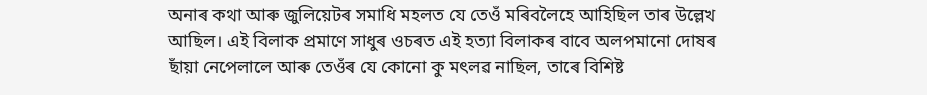অনাৰ কথা আৰু জুলিয়েটৰ সমাধি মহলত যে তেওঁ মৰিবলৈহে আহিছিল তাৰ উল্লেখ আছিল। এই বিলাক প্ৰমাণে সাধুৰ ওচৰত এই হত্যা বিলাকৰ বাবে অলপমানো দোষৰ ছাঁয়া নেপেলালে আৰু তেওঁৰ যে কোনো কু মৎলৱ নাছিল, তাৰে বিশিষ্ট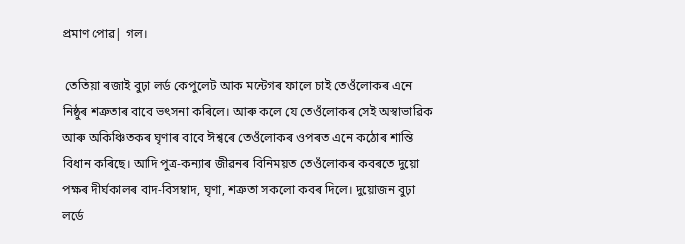প্ৰমাণ পোৱ| গল।

 তেতিয়া ৰজাই বুঢ়া লৰ্ড কেপুলেট আক মন্টেগৰ ফালে চাই তেওঁলোকৰ এনে নিষ্ঠুৰ শত্ৰুতাৰ বাবে ভৎসনা কৰিলে। আৰু কলে যে তেওঁলোকৰ সেই অস্বাভাৱিক আৰু অকিঞ্চিতকৰ ঘৃণাৰ বাবে ঈশ্বৰে তেওঁলোকৰ ওপৰত এনে কঠোৰ শান্তি বিধান কৰিছে। আদি পুত্ৰ-কন্যাৰ জীৱনৰ বিনিময়ত তেওঁলোকৰ কবৰতে দুয়ো পক্ষৰ দীৰ্ঘকালৰ বাদ-বিসম্বাদ, ঘৃণা, শত্ৰুতা সকলো কবৰ দিলে। দুয়োজন বুঢ়া লর্ডে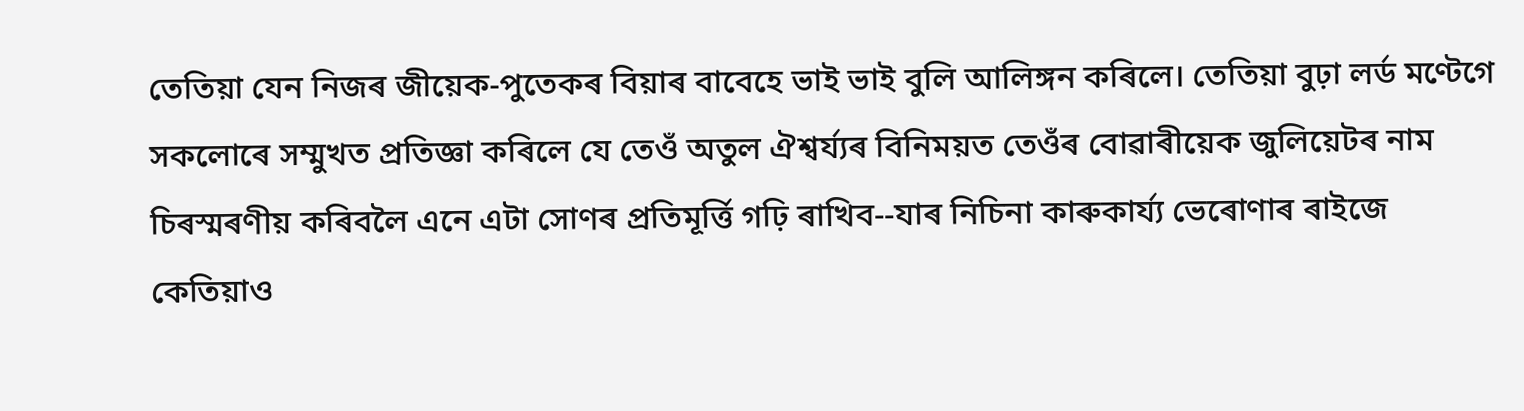তেতিয়া যেন নিজৰ জীয়েক-পুতেকৰ বিয়াৰ বাবেহে ভাই ভাই বুলি আলিঙ্গন কৰিলে। তেতিয়া বুঢ়া লৰ্ড মণ্টেগে সকলোৰে সম্মুখত প্রতিজ্ঞা কৰিলে যে তেওঁ অতুল ঐশ্বৰ্য্যৰ বিনিময়ত তেওঁৰ বোৱাৰীয়েক জুলিয়েটৰ নাম চিৰস্মৰণীয় কৰিবলৈ এনে এটা সোণৰ প্রতিমূৰ্ত্তি গঢ়ি ৰাখিব--যাৰ নিচিনা কাৰুকাৰ্য্য ভেৰোণাৰ ৰাইজে কেতিয়াও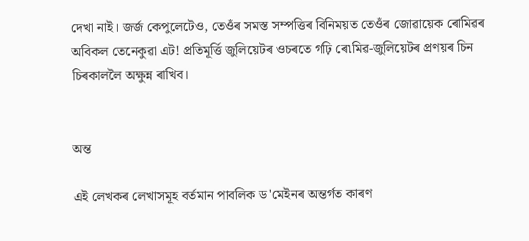দেখা নাই। জৰ্জ কেপুলেটেও, তেওঁৰ সমস্ত সম্পত্তিৰ বিনিময়ত তেওঁৰ জোৱায়েক ৰোমিৱৰ অবিকল তেনেকুৱা এট! প্ৰতিমূৰ্ত্তি জুলিয়েটৰ ওচৰতে গঢ়ি ৰে৷মিৱ-জুলিয়েটৰ প্ৰণয়ৰ চিন চিৰকাললৈ অক্ষুন্ন ৰাখিব।


অন্ত

এই লেখকৰ লেখাসমূহ বৰ্তমান পাবলিক ড'মেইনৰ অন্তৰ্গত কাৰণ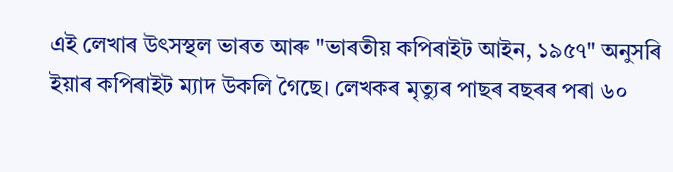এই লেখাৰ উৎসস্থল ভাৰত আৰু "ভাৰতীয় কপিৰাইট আইন, ১৯৫৭" অনুসৰি ইয়াৰ কপিৰাইট ম্যাদ উকলি গৈছে। লেখকৰ মৃত্যুৰ পাছৰ বছৰৰ পৰা ৬০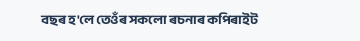বছৰ হ'লে তেওঁৰ সকলো ৰচনাৰ কপিৰাইট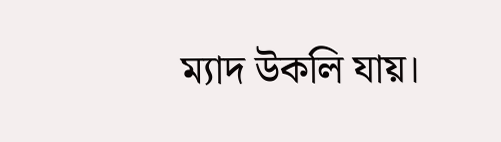ম্যাদ উকলি যায়।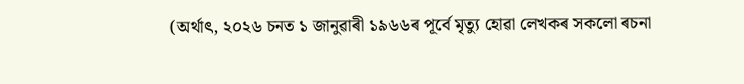(অৰ্থাৎ, ২০২৬ চনত ১ জানুৱাৰী ১৯৬৬ৰ পূৰ্বে মৃত্যু হোৱা লেখকৰ সকলো ৰচনা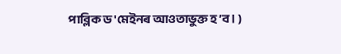পাব্লিক ড'মেইনৰ আওতাভুক্ত হ’ব। )